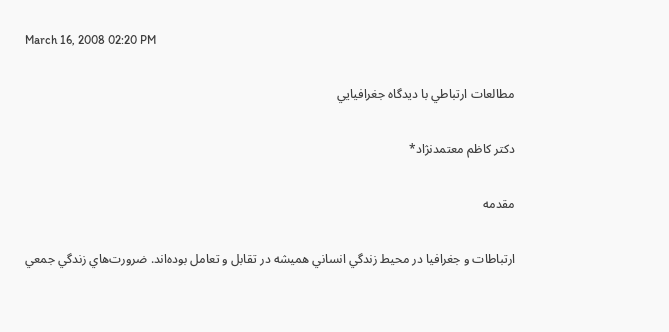March 16, 2008 02:20 PM

مطالعات ارتباطي با ديدگاه جغرافيايي

دكتر كاظم معتمدنژاد*

مقدمه

ارتباطات و جغرافيا در محيط زندگي انساني هميشه در تقابل و تعامل بوده‌اند. ضرورت‌هاي زندگي جمعي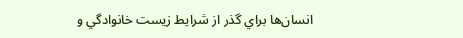انسان‌ها براي گذر از شرايط زيست خانوادگي و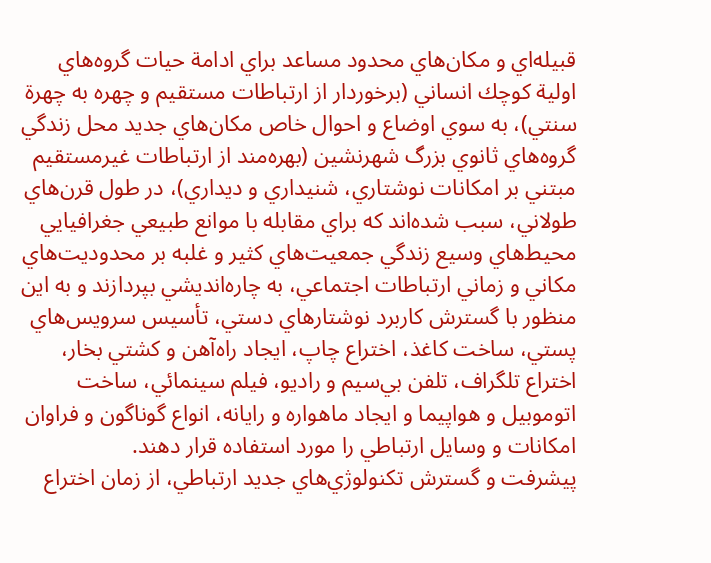قبيله‌اي و مكان‌هاي محدود مساعد براي ادامة‌ حيات گروه‌هاي اولية كوچك انساني (برخوردار از ارتباطات مستقيم و چهره به چهرة‌ سنتي)، به سوي اوضاع و احوال خاص مكان‌هاي جديد محل زندگي گروه‌هاي ثانوي بزرگ شهرنشين (بهره‌مند از ارتباطات غيرمستقيم مبتني بر امكانات نوشتاري، شنيداري و ديداري)، در طول قرن‌هاي طولاني، سبب شده‌اند كه براي مقابله با موانع طبيعي جغرافيايي محيط‌هاي وسيع زندگي جمعيت‌هاي كثير و غلبه بر محدوديت‌هاي مكاني و زماني ارتباطات اجتماعي، به چاره‌انديشي بپردازند و به اين منظور با گسترش كاربرد نوشتارهاي دستي، تأسيس سرويس‌هاي پستي، ساخت كاغذ، اختراع چاپ، ايجاد راه‌آهن و كشتي بخار، اختراع تلگراف، تلفن بي‌سيم و راديو، فيلم سينمائي، ساخت اتوموبيل و هواپيما و ايجاد ماهواره‌ و رايانه، انواع گوناگون و فراوان امكانات و وسايل ارتباطي را مورد استفاده قرار دهند.
پيشرفت و گسترش تكنولوژي‌هاي جديد ارتباطي، از زمان اختراع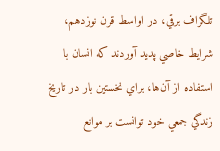تلگراف برقي، در اواسط قرن نوزدهم، شرايط خاصي پديد آوردند كه انسان با استفاده از آن‌ها، براي نخستين بار در تاريخ زندگي جمعي خود توانست بر موانع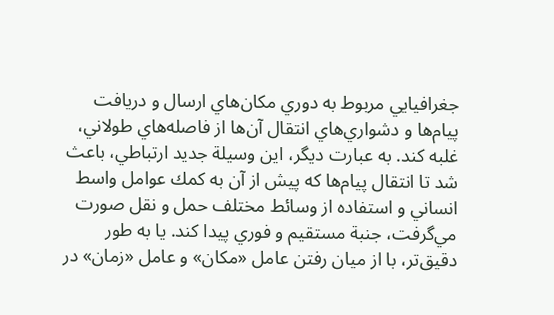جغرافيايي مربوط به دوري مكان‌هاي ارسال و دريافت پيام‌ها و دشواري‌هاي انتقال آن‌ها از فاصله‌هاي طولاني، غلبه كند. به عبارت ديگر، اين وسيلة‌ جديد ارتباطي، باعث شد تا انتقال پيام‌ها كه پيش از آن به كمك عوامل واسط انساني و استفاده از وسائط مختلف حمل و نقل صورت مي‌گرفت، جنبة‌ مستقيم و فوري پيدا كند. يا به طور دقيق‌تر، با از ميان رفتن عامل «مكان» و عامل «زمان» در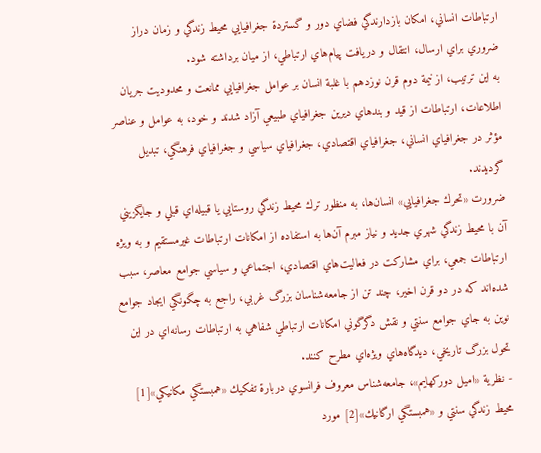ارتباطات انساني، امكان بازدارندگي فضاي دور و گستردة‌ جغرافيايي محيط زندگي و زمان دراز ضروري براي ارسال، انتقال و دريافت پيام‌هاي ارتباطي، از ميان برداشته شود.
به اين ترتيب، از نيمة دوم قرن نوزدهم با غلبة ‌انسان بر عوامل جغرافيايي ممانعت و محدوديت جريان اطلاعات، ارتباطات از قيد و بندهاي ديرين جغرافياي طبيعي آزاد شدند و خود، به عوامل و عناصر مؤثر در جغرافياي انساني، جغرافياي اقتصادي، جغرافياي سياسي و جغرافياي فرهنگي، تبديل گرديدند.
ضرورت «تحرك جغرافيايي» انسان‌ها، به منظور ترك محيط زندگي روستايي يا قبيله‌اي قبلي و جايگزيني آن با محيط زندگي شهري جديد و نياز مبرم آن‌ها به استفاده از امكانات ارتباطات غيرمستقيم و به ويژه ارتباطات جمعي، براي مشاركت در فعاليت‌هاي اقتصادي، اجتماعي و سياسي جوامع معاصر، سبب شده‌اند كه در دو قرن اخير، چند تن از جامعه‌شناسان بزرگ غربي، راجع به چگونگي ايجاد جوامع نوين به جاي جوامع سنتي و نقش دگرگوني امكانات ارتباطي شفاهي به ارتباطات رسانه‌اي در اين تحول بزرگ تاريخي، ديدگاه‌هاي ويژه‌اي مطرح كنند.
- نظرية «اميل دوركهايم»، جامعه‌شناس معروف فرانسوي دربارة تفكيك «همبستگي مكانيكي»[1] محيط زندگي سنتي و «همبستگي ارگانيك»[2] مورد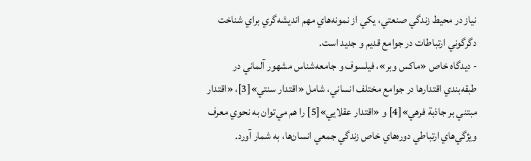نياز در محيط زندگي صنعتي، يكي از نمونه‌هاي مهم انديشه‌گري براي شناخت دگرگوني ارتباطات در جوامع قديم و جديد است.
- ديدگاه خاص «ماكس وبر»، فيلسوف و جامعه‌شناس مشهور آلماني در طبقه‌بندي اقتدارها در جوامع مختلف انساني، شامل «اقتدار سنتي»[3]، «اقتدار مبتني بر جاذبة فرهي»[4] و «اقتدار عقلايي»[5] را هم مي‌توان به نحوي معرف ويژگي‌هاي ارتباطي دوره‌هاي خاص زندگي جمعي انسان‌ها، به شمار آورد.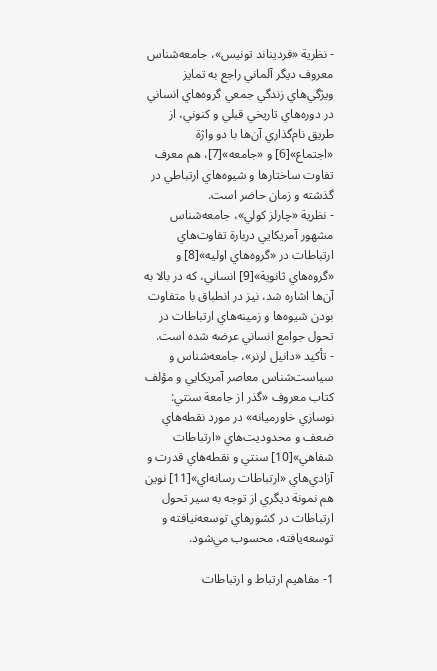- نظرية «فرديناند تونيس»، جامعه‌شناس معروف ديگر آلماني راجع به تمايز ويژگي‌هاي زندگي جمعي گروه‌هاي انساني در دوره‌هاي تاريخي قبلي و كنوني، از طريق نام‌گذاري آن‌ها با دو واژة «اجتماع»[6] و «جامعه»[7]، هم معرف تفاوت ساختارها و شيوه‌هاي ارتباطي در گذشته و زمان حاضر است.
- نظرية «چارلز كولي»، جامعه‌شناس مشهور آمريكايي دربارة تفاوت‌هاي ارتباطات در «گروه‌هاي اوليه»[8] و «گروه‌هاي ثانوية»[9] انساني، كه در بالا به آن‌ها اشاره شد، نيز در انطباق با متفاوت بودن شيوه‌ها و زمينه‌هاي ارتباطات در تحول جوامع انساني عرضه شده است.
- تأكيد «دانيل لرنر»، جامعه‌شناس و سياست‌شناس معاصر آمريكايي و مؤلف كتاب معروف «گذر از جامعة سنتي: نوسازي خاورميانه» در مورد نقطه‌هاي ضعف و محدوديت‌هاي «ارتباطات شفاهي»[10] سنتي و نقطه‌هاي قدرت و آزادي‌هاي «ارتباطات رسانه‌اي»[11] نوين هم نمونة ديگري از توجه به سير تحول ارتباطات در كشورهاي توسعه‌نيافته و توسعه‌يافته، محسوب مي‌شود.

1- مفاهيم ارتباط و ارتباطات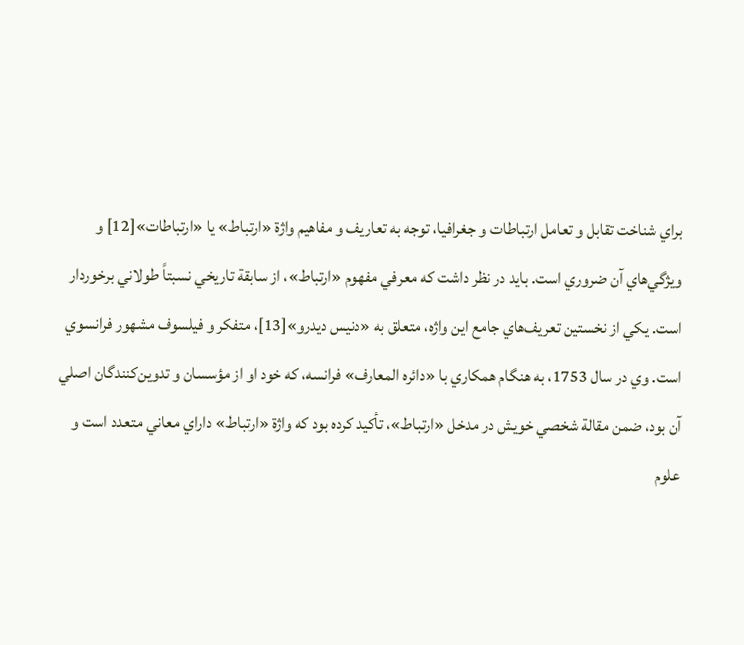براي شناخت تقابل و تعامل ارتباطات و جغرافيا، توجه به تعاريف و مفاهيم واژة «ارتباط» يا «ارتباطات»[12] و ويژگي‌هاي آن ضروري است. بايد در نظر داشت كه معرفي مفهوم «ارتباط»، از سابقة تاريخي نسبتاً طولاني برخوردار است. يكي از نخستين تعريف‌هاي جامع اين واژه، متعلق به «دنيس ديدرو»[13]، متفكر و فيلسوف مشهور فرانسوي است. وي در سال 1753، به هنگام همكاري با «دائره المعارف» فرانسه، كه خود او از مؤسسان و تدوين‌كنندگان اصلي آن بود، ضمن مقالة شخصي خويش در مدخل «ارتباط»، تأكيد كرده بود كه واژة «ارتباط» داراي معاني متعدد است و علوم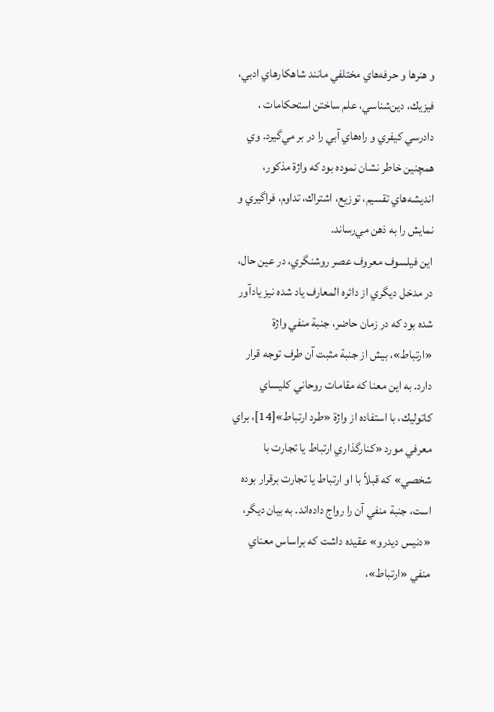و هنرها و حرفه‌هاي مختلفي مانند شاهكارهاي ادبي، فيزيك، دين‌شناسي، علم ساختن استحكامات ، دادرسي كيفري و راه‌هاي آبي را در بر مي‌گيرد. وي همچنين خاطر نشان نموده بود كه واژة ‌مذكور، انديشه‌هاي تقسيم، توزيع، اشتراك، تداوم، فراگيري و نمايش را به ذهن مي‌رساند.
اين فيلسوف معروف عصر روشنگري، در عين حال، در مدخل ديگري از دائره المعارف ياد شده نيز يادآور شده بود كه در زمان حاضر، جنبة منفي واژة «ارتباط»، بيش از جنبة مثبت آن طرف توجه قرار دارد. به اين معنا كه مقامات روحاني كليساي كاتوليك، با استفاده از واژة «طرد ارتباط»[14]، براي معرفي مورد «كنارگذاري ارتباط يا تجارت با شخصي» كه قبلاً با او ارتباط يا تجارت برقرار بوده است، جنبة ‌منفي آن را رواج داده‌اند. به بيان ديگر، «دنيس ديدرو» عقيده داشت كه براساس معناي منفي «ارتباط»،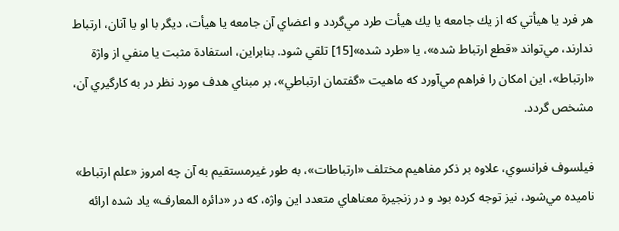هر فرد يا هيأتي كه از يك جامعه يا يك هيأت طرد مي‌گردد و اعضاي آن جامعه يا هيأت، ديگر با او يا آنان، ارتباط ندارند، مي‌تواند «قطع ارتباط شده»، يا «طرد شده»[15] تلقي شود. بنابراين، استفادة مثبت يا منفي از واژة «ارتباط»، اين امكان را فراهم مي‌آورد كه ماهيت «گفتمان ارتباطي»، بر مبناي هدف مورد نظر در به كارگيري آن، مشخص گردد.

فيلسوف فرانسوي، علاوه بر ذكر مفاهيم مختلف «ارتباطات»، به طور غيرمستقيم به آن چه امروز «علم ارتباط» ناميده مي‌شود، نيز توجه كرده بود و در زنجيرة معناهاي متعدد اين واژه، كه در «دائره المعارف» ياد شده ارائه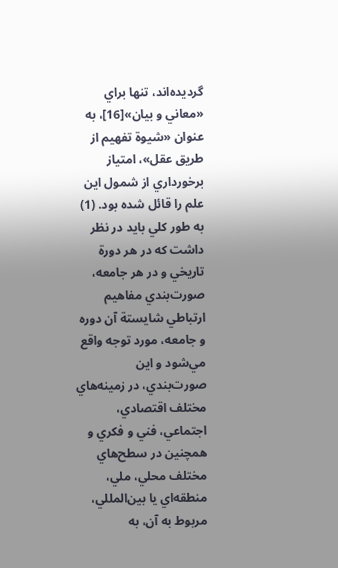گرديده‌اند، تنها براي «معاني و بيان»[16]، به عنوان «شيوة تفهيم از طريق عقل»، امتياز برخورداري از شمول اين علم را قائل شده بود. (1)
به طور كلي بايد در نظر داشت كه در هر دورة تاريخي و در هر جامعه، صورت‌بندي مفاهيم ارتباطي شايستة آن دوره و جامعه، مورد توجه واقع مي‌شود و اين صورت‌بندي، در زمينه‌هاي مختلف اقتصادي، اجتماعي، فني و فكري و همچنين در سطح‌هاي مختلف محلي، ملي، منطقه‌اي يا بين‌المللي، مربوط به آن، به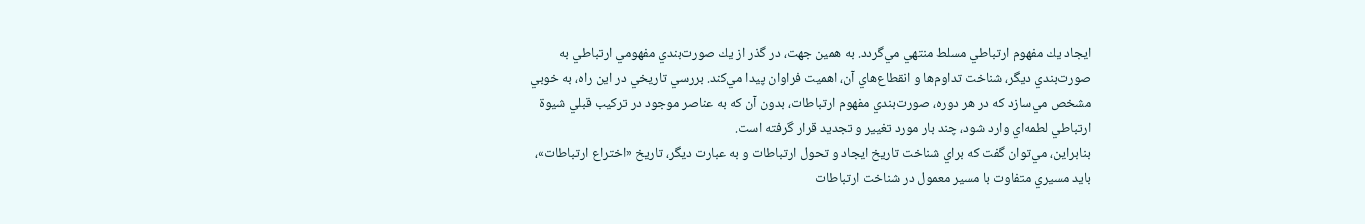ايجاد يك مفهوم ارتباطي مسلط منتهي مي‌گردد. به همين جهت، در گذر از يك صورت‌بندي مفهومي ارتباطي به صورت‌بندي ديگر، شناخت تداوم‌ها و انقطاع‌هاي آن، اهميت فراوان پيدا مي‌كند. بررسي تاريخي در اين راه، به خوبي مشخص مي‌سازد كه در هر دوره، صورت‌بندي مفهوم ارتباطات، بدون آن كه به عناصر موجود در تركيب قبلي شيوة ارتباطي لطمه‌‌اي وارد شود، چند بار مورد تغيير و تجديد قرار گرفته است.
بنابراين، مي‌توان گفت كه براي شناخت تاريخ ايجاد و تحول ارتباطات و به عبارت ديگر، تاريخ «اختراع ارتباطات»، بايد مسيري متفاوت با مسير معمول در شناخت ارتباطات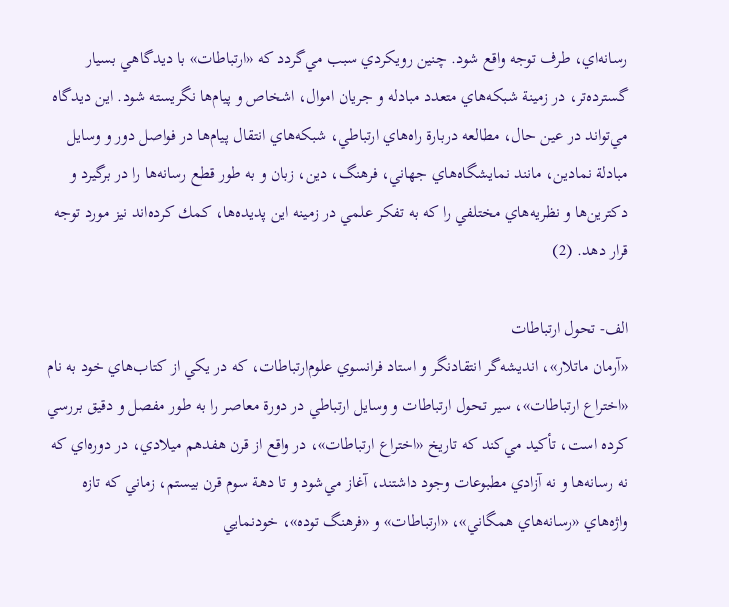رسانه‌اي، طرف توجه واقع شود. چنين رويكردي سبب مي‌گردد كه «ارتباطات» با ديدگاهي بسيار گسترده‌تر، در زمينة شبكه‌هاي متعدد مبادله و جريان اموال، اشخاص و پيام‌ها نگريسته شود. اين ديدگاه مي‌تواند در عين حال، مطالعه دربارة ‌راه‌هاي ارتباطي، شبكه‌هاي انتقال پيام‌ها در فواصل دور و وسايل مبادلة نمادين، مانند نمايشگاه‌هاي جهاني، فرهنگ، دين، زبان و به طور قطع رسانه‌ها را در برگيرد و دكترين‌ها و نظريه‌هاي مختلفي را كه به تفكر علمي در زمينه اين پديده‌ها، كمك كرده‌اند نيز مورد توجه قرار دهد. (2)

الف- تحول ارتباطات
«آرمان ماتلار»، انديشه‌گر انتقادنگر و استاد فرانسوي علوم‌ارتباطات، كه در يكي از كتاب‌هاي خود به نام «اختراع ارتباطات»، سير تحول ارتباطات و وسايل ارتباطي در دورة معاصر را به طور مفصل و دقيق بررسي كرده است، تأكيد مي‌كند كه تاريخ «اختراع ارتباطات»، در واقع از قرن هفدهم ميلادي، در دوره‌اي كه نه رسانه‌ها و نه آزادي مطبوعات وجود داشتند، آغاز مي‌شود و تا دهة سوم قرن بيستم، زماني كه تازه واژه‌هاي «رسانه‌هاي همگاني»، «ارتباطات» و «فرهنگ توده»، خودنمايي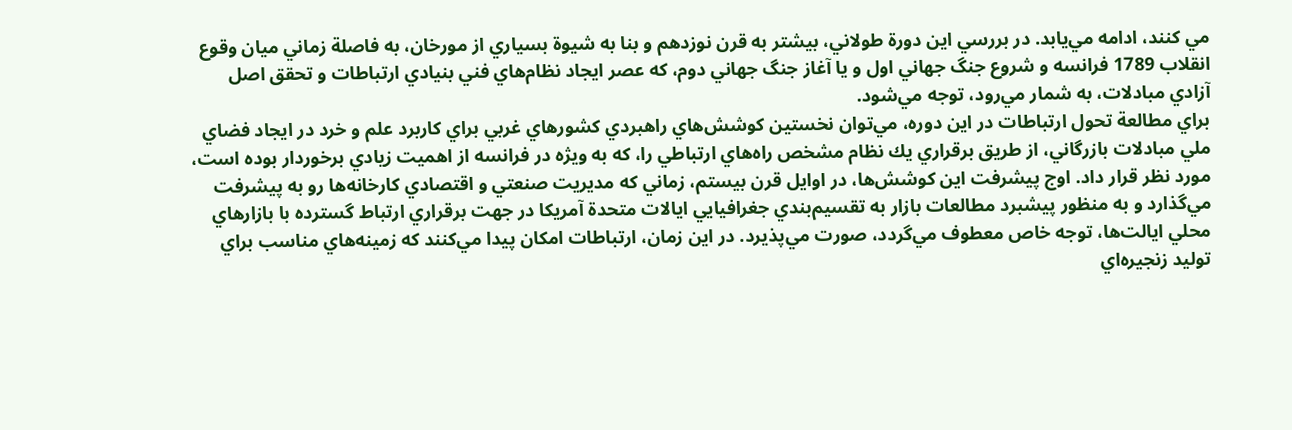مي كنند، ادامه مي‌يابد. در بررسي اين دورة طولاني، بيشتر به قرن نوزدهم و بنا به شيوة بسياري از مورخان، به فاصلة زماني ميان وقوع انقلاب 1789 فرانسه و شروع جنگ جهاني اول و يا آغاز جنگ جهاني دوم، كه عصر ايجاد نظام‌هاي فني بنيادي ارتباطات و تحقق اصل آزادي مبادلات، به شمار مي‌رود، توجه مي‌شود.
براي مطالعة تحول ارتباطات در اين دوره، مي‌توان نخستين كوشش‌هاي راهبردي كشورهاي غربي براي كاربرد علم و خرد در ايجاد فضاي ملي مبادلات بازرگاني، از طريق برقراري يك نظام مشخص راه‌هاي ارتباطي را، كه به ويژه در فرانسه از اهميت زيادي برخوردار بوده است، مورد نظر قرار داد. اوج پيشرفت اين كوشش‌ها، در اوايل قرن بيستم، زماني كه مديريت صنعتي و اقتصادي كارخانه‌ها رو به پيشرفت مي‌گذارد و به منظور پيشبرد مطالعات بازار به تقسيم‌بندي جغرافيايي ايالات متحدة ‌آمريكا در جهت برقراري ارتباط گسترده با بازارهاي محلي ايالت‌ها، توجه خاص معطوف مي‌گردد، صورت مي‌پذيرد. در اين زمان، ارتباطات امكان پيدا مي‌كنند كه زمينه‌هاي مناسب براي توليد زنجيره‌اي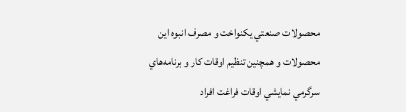محصولات صنعتي يكنواخت و مصرف انبوه اين محصولات و همچنين تنظيم اوقات كار و برنامه‌هاي سرگرمي نمايشي اوقات فراغت افراد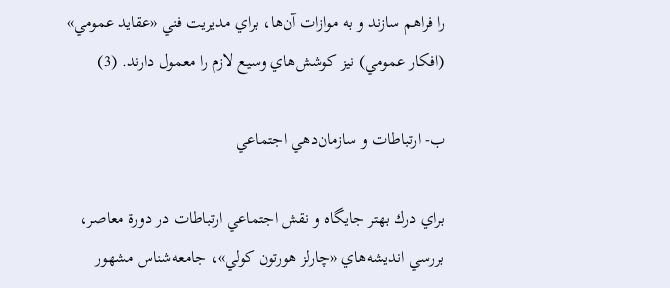را فراهم سازند و به موازات آن‌ها، براي مديريت فني «عقايد عمومي» (افكار عمومي) نيز كوشش‌هاي وسيع لازم را معمول دارند. (3)

ب- ارتباطات و سازمان‌دهي اجتماعي

براي درك بهتر جايگاه و نقش اجتماعي ارتباطات در دورة معاصر، بررسي انديشه‌هاي «چارلز هورتون كولي»، جامعه‌شناس مشهور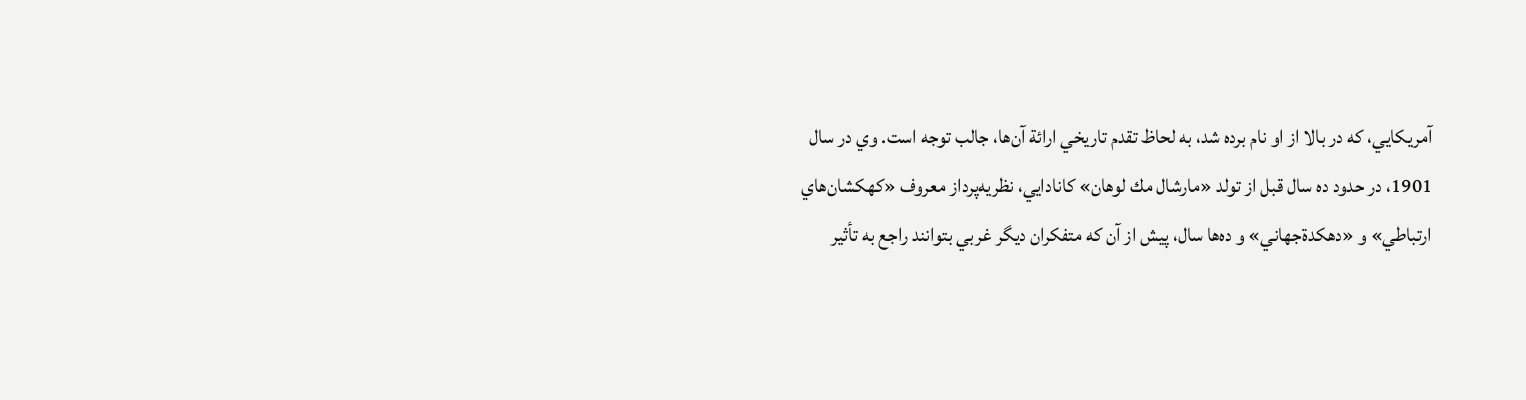آمريكايي، كه در بالا از او نام برده شد، به لحاظ تقدم تاريخي ارائة آن‌ها، جالب توجه است. وي در سال 1901، در حدود ده سال قبل از تولد «مارشال مك لوهان» كانادايي، نظريه‌پرداز معروف «كهكشان‌هاي ارتباطي» و «دهكدة‌جهاني» و ده‌ها سال، پيش از آن كه متفكران ديگر غربي بتوانند راجع به تأثير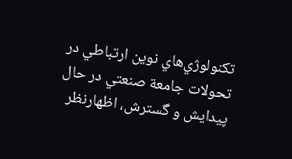تكنولوژي‌هاي نوين ارتباطي در تحولات جامعة صنعتي در حال پيدايش و گسترش، اظهارنظر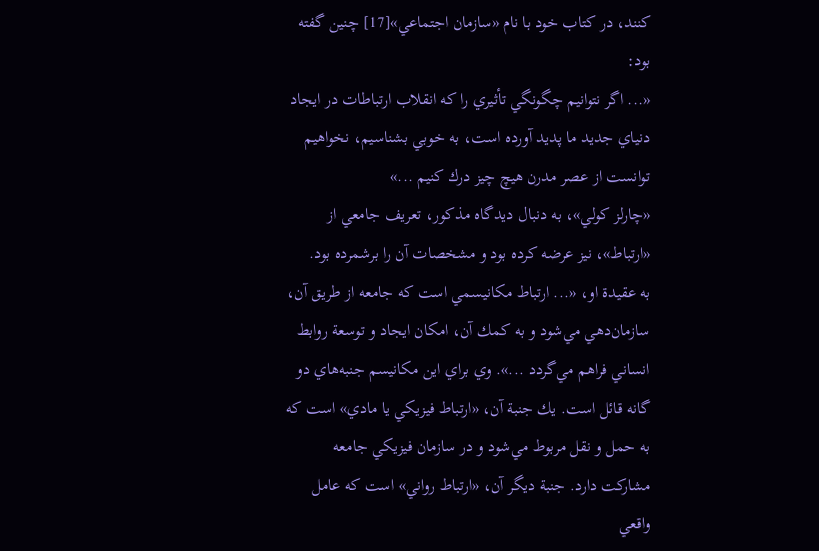كنند، در كتاب خود با نام «سازمان اجتماعي»[17] چنين گفته بود:
«... اگر نتوانيم چگونگي تأثيري را كه انقلاب ارتباطات در ايجاد دنياي جديد ما پديد آورده است، به خوبي بشناسيم، نخواهيم توانست از عصر مدرن هيچ چيز درك كنيم ...»
«چارلز كولي»، به دنبال ديدگاه مذكور، تعريف جامعي از «ارتباط»، نيز عرضه كرده بود و مشخصات آن را برشمرده بود.
به عقيدة او، «... ارتباط مكانيسمي است كه جامعه از طريق آن، سازمان‌دهي مي‌شود و به كمك آن، امكان ايجاد و توسعة روابط انساني فراهم مي‌گردد ...». وي براي اين مكانيسم جنبه‌هاي دو گانه قائل است. يك جنبة آن، «ارتباط فيزيكي يا مادي» است كه به حمل و نقل مربوط مي‌‌شود و در سازمان فيزيكي جامعه مشاركت دارد. جنبة ديگر آن، «ارتباط رواني» است كه عامل واقعي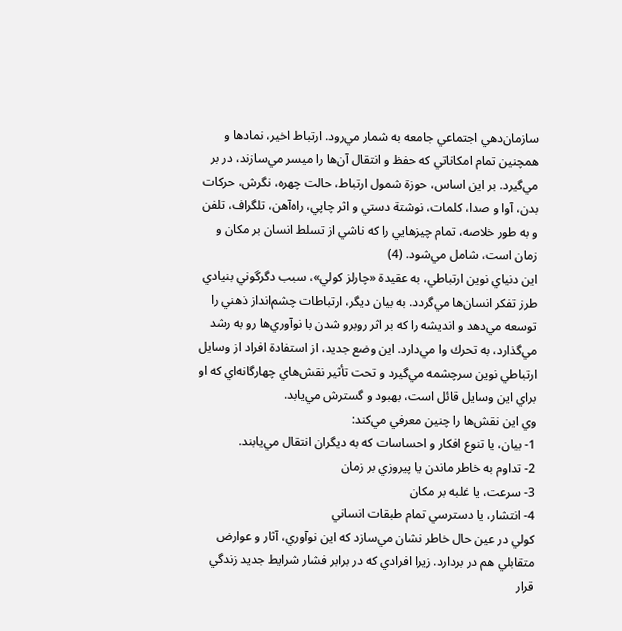سازمان‌دهي اجتماعي جامعه به شمار مي‌رود. ارتباط اخير، نمادها و همچنين تمام امكاناتي كه حفظ و انتقال آن‌ها را ميسر مي‌سازند، در بر مي‌گيرد. بر اين اساس، حوزة شمول ارتباط، حالت چهره، نگرش، حركات بدن، آوا و صدا، كلمات، نوشتة دستي و اثر چاپي، راه‌آهن، تلگراف، تلفن و به طور خلاصه، تمام چيزهايي را كه ناشي از تسلط انسان بر مكان و زمان است، شامل مي‌شود. (4)
اين دنياي نوين ارتباطي، به عقيدة «چارلز كولي»، سبب دگرگوني بنيادي طرز تفكر انسان‌ها مي‌گردد. به بيان ديگر، ارتباطات چشم‌انداز ذهني را توسعه مي‌دهد و انديشه را كه بر اثر روبرو شدن با نوآوري‌ها رو به رشد مي‌گذارد، به تحرك وا مي‌دارد. اين وضع جديد، از استفادة افراد از وسايل ارتباطي نوين سرچشمه مي‌گيرد و تحت تأثير نقش‌هاي چهارگانه‌اي كه او براي اين وسايل قائل است، بهبود و گسترش مي‌يابد.
وي اين نقش‌ها را چنين معرفي مي‌كند:
1- بيان، يا تنوع افكار و احساسات كه به ديگران انتقال مي‌يابند.
2- تداوم به خاطر ماندن يا پيروزي بر زمان
3- سرعت، يا غلبه بر مكان
4- انتشار، يا دسترسي تمام طبقات انساني
كولي در عين حال خاطر نشان مي‌سازد كه اين نوآوري، آثار و عوارض متقابلي هم در بردارد. زيرا افرادي كه در برابر فشار شرايط جديد زندگي قرار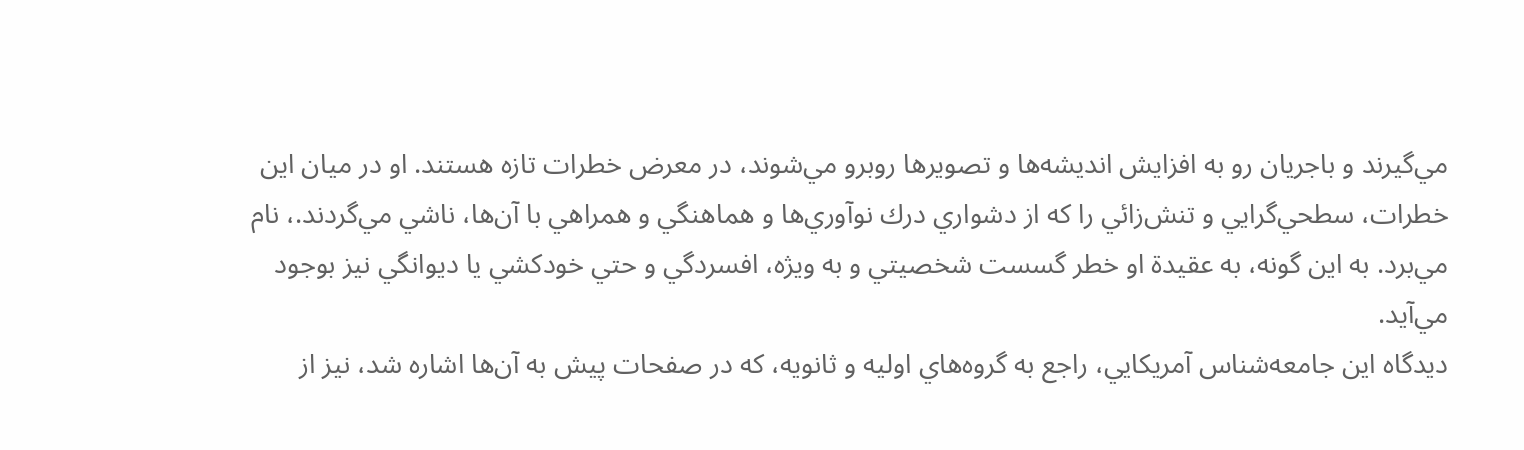مي‌گيرند و باجريان رو به افزايش انديشه‌ها و تصويرها روبرو مي‌شوند، در معرض خطرات تازه هستند. او در ميان اين خطرات، سطحي‌گرايي و تنش‌زائي را كه از دشواري درك نوآوري‌ها و هماهنگي و همراهي با آن‌ها، ناشي مي‌گردند.، نام مي‌برد. به اين گونه، به عقيدة او خطر گسست شخصيتي و به ويژه، افسردگي و حتي خودكشي يا ديوانگي نيز بوجود مي‌آيد.
ديدگاه اين جامعه‌شناس آمريكايي، راجع به گروه‌هاي اوليه و ثانويه، كه در صفحات پيش به آن‌ها اشاره شد، نيز از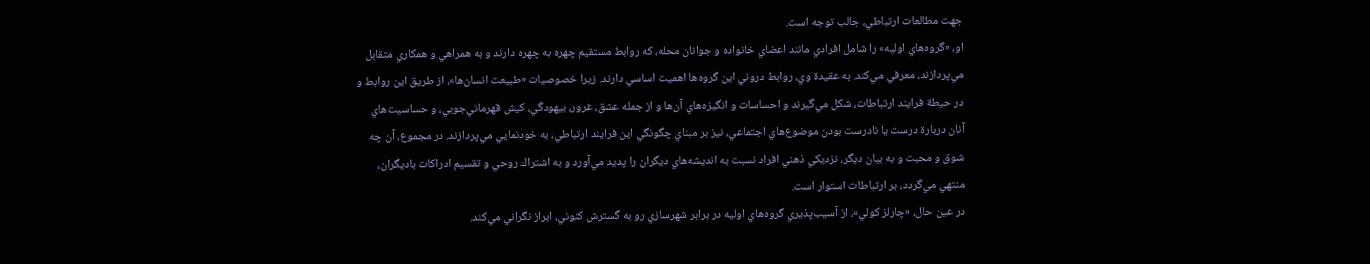جهت مطالعات ارتباطي، جالب توجه است.
او، «گروه‌هاي اوليه» را شامل افرادي مانند اعضاي خانواده و جوانان محله، كه روابط مستقيم چهره به چهره دارند و به همراهي و همكاري متقابل مي‌پردازند، معرفي مي‌كند. به عقيدة وي، روابط دروني اين گروه‌ها اهميت اساسي دارند. زيرا خصوصيات «طبيعت انسان‌ها»، از طريق اين روابط و در حيطة فرايند ارتباطات، شكل‌ مي‌گيرند و احساسات و انگيزه‌هاي آن‌ها و از جمله عشق، غرور، بيهودگي، كيش قهرماني‌جوبي، و حساسيت‌هاي آنان دربارة درست يا نادرست بودن موضوع‌هاي اجتماعي، نيز بر مبناي چگونگي اين فرايند ارتباطي، به خودنمايي مي‌پردازند. در مجموع، آن چه شوق و محبت و به بيان ديگر، نزديكي ذهني افراد نسبت به انديشه‌هاي ديگران را پديد مي‌آورد و به اشتراك روحي و تقسيم ادراكات باديگران، منتهي مي‌گردد، بر ارتباطات استوار است.
در عين حال، «چارلز كولي»، از آسيب‌پذيري گروه‌هاي اوليه در برابر شهرسازي رو به گسترش كنوني، ابراز نگراني مي‌كند.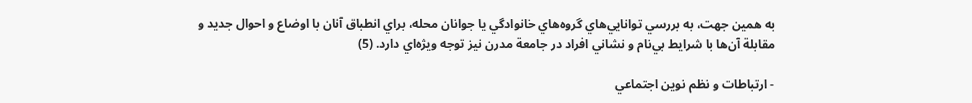به همين جهت، به بررسي توانايي‌هاي گروه‌هاي خانوادگي يا جوانان محله، براي انطباق آنان با اوضاع و احوال جديد و مقابلة آن‌ها با شرايط بي‌نام و نشاني افراد در جامعة مدرن نيز توجه ويژه‌اي دارد. (5)

- ارتباطات و نظم نوين اجتماعي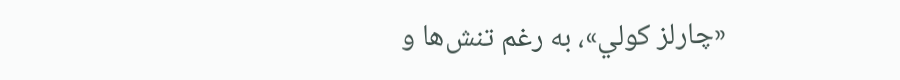«چارلز كولي»، به رغم تنش‌ها و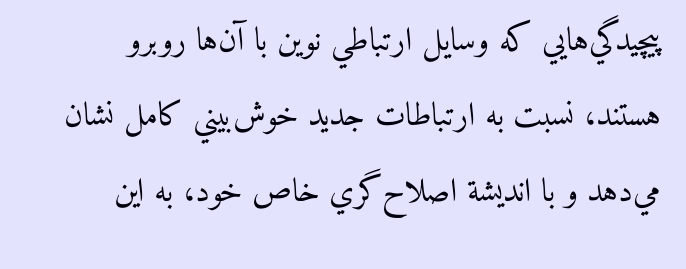پيچيدگي‌هايي كه وسايل ارتباطي نوين با آن‌ها روبرو هستند، نسبت به ارتباطات جديد خوش‌بيني كامل نشان مي‌دهد و با انديشة اصلاح‌گري خاص خود، به اين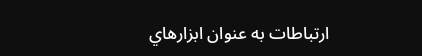ارتباطات به عنوان ابزارهاي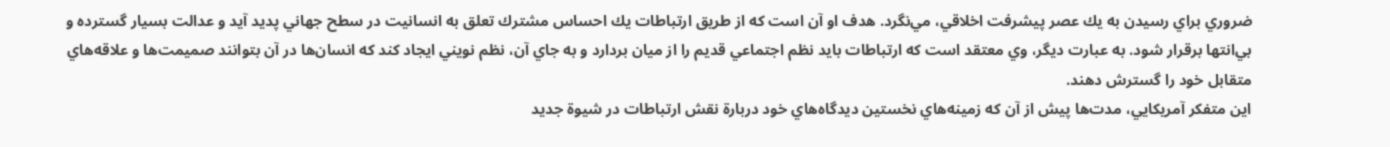ضروري براي رسيدن به يك عصر پيشرفت اخلاقي، مي‌نگرد. هدف او آن است كه از طريق ارتباطات يك احساس مشترك تعلق به انسانيت در سطح جهاني پديد آيد و عدالت بسيار گسترده و بي‌انتها برقرار شود. به عبارت ديگر، وي معتقد است كه ارتباطات بايد نظم اجتماعي قديم را از ميان بردارد و به جاي آن، نظم نويني ايجاد كند كه انسان‌ها در آن بتوانند صميمت‌ها و علاقه‌هاي متقابل خود را گسترش دهند.
اين متفكر آمريكايي، مدت‌ها پيش از آن كه زمينه‌هاي نخستين ديدگاه‌هاي خود دربارة نقش ارتباطات در شيوة جديد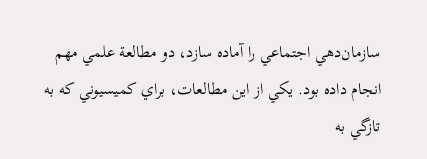سازمان‌دهي اجتماعي را آماده سازد، دو مطالعة علمي مهم انجام داده بود. يكي از اين مطالعات، براي كميسيوني كه به تازگي به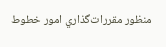منظور مقررات‌گذاري امور خطوط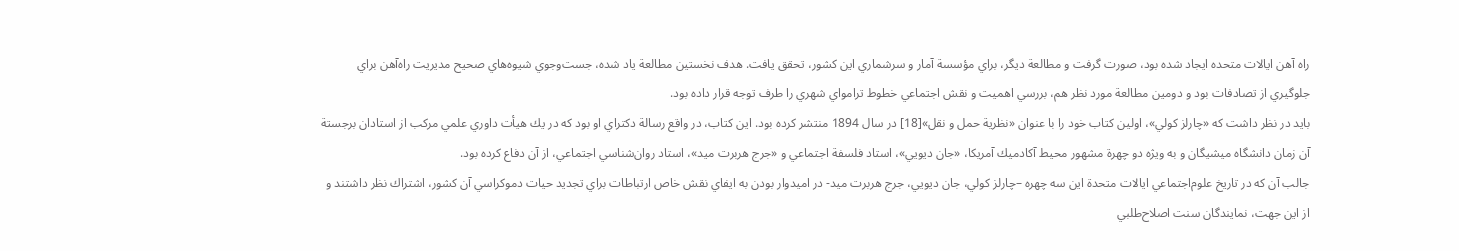راه آهن ايالات متحده ايجاد شده بود، صورت گرفت و مطالعة ديگر، براي مؤسسة آمار و سرشماري اين كشور، تحقق يافت. هدف نخستين مطالعة ياد شده، جست‌وجوي شيوه‌هاي صحيح مديريت راه‌آهن براي جلوگيري از تصادفات بود و دومين مطالعة مورد نظر هم، بررسي اهميت و نقش اجتماعي خطوط ترامواي شهري را طرف توجه قرار داده بود.
بايد در نظر داشت كه «چارلز كولي»، اولين كتاب خود را با عنوان «نظرية حمل و نقل»[18] در سال 1894 منتشر كرده بود. اين كتاب، در واقع رسالة دكتراي او بود كه در يك هيأت داوري علمي مركب از استادان برجستة آن زمان دانشگاه ميشيگان و به ويژه دو چهرة مشهور محيط آكادميك آمريكا، «جان ديويي»، استاد فلسفة اجتماعي و «جرج هربرت ميد»، استاد روان‌شناسي اجتماعي، از آن دفاع كرده بود.
جالب آن كه در تاريخ علوم‌اجتماعي ايالات متحدة اين سه چهره –چارلز كولي، جان ديويي، جرج هربرت ميد- در اميدوار بودن به ايفاي نقش خاص ارتباطات براي تجديد حيات دموكراسي آن كشور، اشتراك نظر داشتند و از اين جهت، نمايندگان سنت اصلاح‌طلبي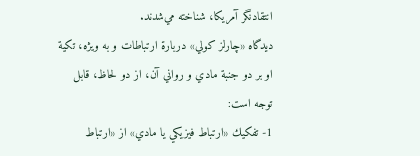انتقادنگر آمريكا، شناخته مي‌شدند.
ديدگاه «چارلز كولي» دربارة ارتباطات و به ويژه، تكية او بر دو جنبة مادي و رواني آن، از دو لحاظ، قابل توجه است:
1- تفكيك «ارتباط فيزيكي يا مادي» از «ارتباط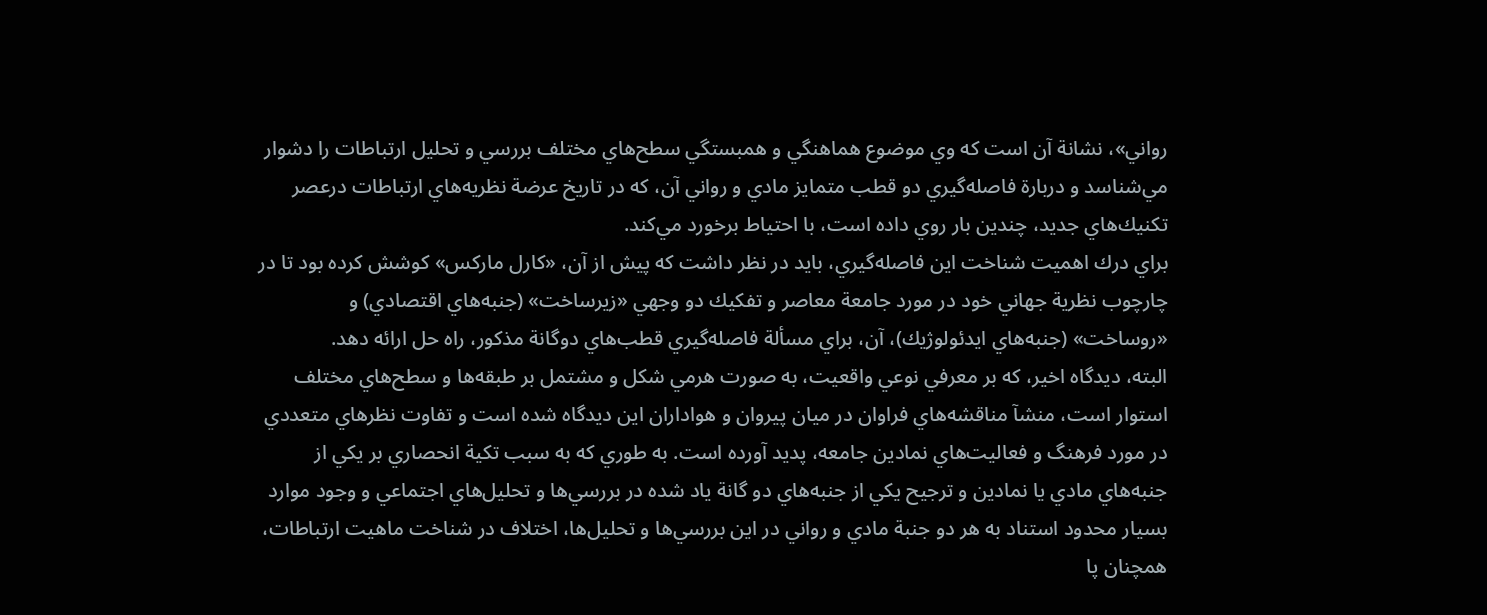رواني»، نشانة آن است كه وي موضوع هماهنگي و همبستگي سطح‌هاي مختلف بررسي و تحليل ارتباطات را دشوار مي‌شناسد و دربارة فاصله‌گيري دو قطب متمايز مادي و رواني آن، كه در تاريخ عرضة نظريه‌هاي ارتباطات درعصر تكنيك‌هاي جديد، چندين بار روي داده است، با احتياط برخورد مي‌كند.
براي درك اهميت شناخت اين فاصله‌گيري، بايد در نظر داشت كه پيش از آن، «كارل ماركس» كوشش كرده بود تا در چارچوب نظرية جهاني خود در مورد جامعة معاصر و تفكيك دو وجهي‌ «زيرساخت» (جنبه‌هاي اقتصادي) و «روساخت» (جنبه‌هاي ايدئولوژيك)، آن، براي مسألة فاصله‌گيري قطب‌هاي دوگانة مذكور، راه حل ارائه دهد.
البته، ديدگاه اخير، كه بر معرفي نوعي واقعيت، به صورت هرمي شكل و مشتمل بر طبقه‌ها و سطح‌هاي مختلف استوار است، منشآ مناقشه‌هاي فراوان در ميان پيروان و هواداران اين ديدگاه شده است و تفاوت نظرهاي متعددي در مورد فرهنگ و فعاليت‌هاي نمادين جامعه، پديد آورده است. به طوري كه به سبب تكية انحصاري بر يكي از جنبه‌هاي مادي يا نمادين و ترجيح يكي از جنبه‌هاي دو گانة ياد شده در بررسي‌ها و تحليل‌هاي اجتماعي و وجود موارد بسيار محدود استناد به هر دو جنبة مادي و رواني در اين بررسي‌ها و تحليل‌ها، اختلاف در شناخت ماهيت ارتباطات، همچنان پا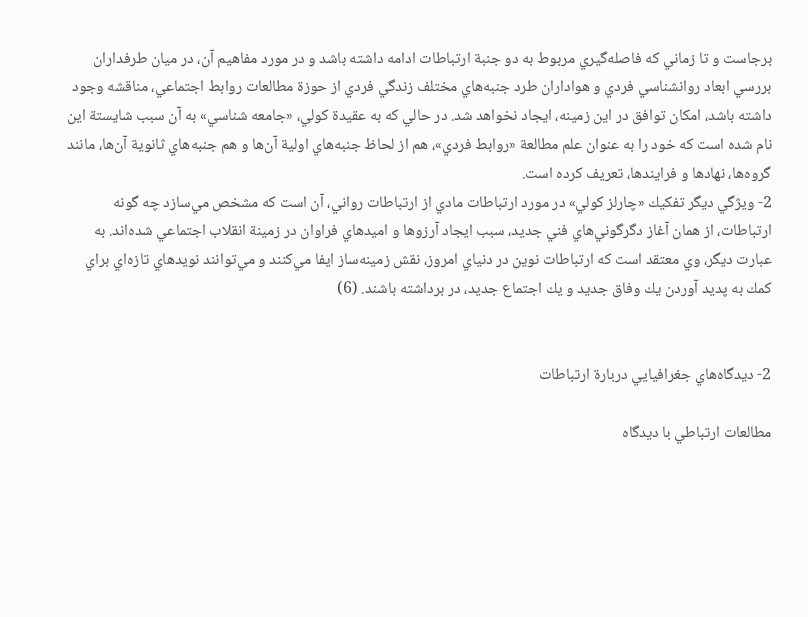برجاست و تا زماني كه فاصله‌گيري مربوط به دو جنبة ارتباطات ادامه داشته باشد و در مورد مفاهيم آن، در ميان طرفداران بررسي ابعاد روانشناسي فردي و هواداران طرد جنبه‌هاي مختلف زندگي فردي از حوزة مطالعات روابط اجتماعي، مناقشه وجود داشته باشد، امكان توافق در اين زمينه، ايجاد نخواهد شد. در حالي كه به عقيدة كولي، «جامعه شناسي» به آن سبب شايستة اين نام شده است كه خود را به عنوان علم مطالعة «روابط فردي»، هم از لحاظ جنبه‌هاي اولية آن‌ها و هم جنبه‌هاي ثانوية آن‌ها، مانند گروه‌ها، نهادها و فرايندها، تعريف كرده است.
2- ويژگي ديگر تفكيك «چارلز كولي» در مورد ارتباطات مادي از ارتباطات رواني، آن است كه مشخص مي‌سازد چه گونه ارتباطات، از همان آغاز دگرگوني‌هاي فني جديد، سبب ايجاد آرزوها و اميدهاي فراوان در زمينة انقلاب اجتماعي شده‌اند. به عبارت ديگر، وي معتقد است كه ارتباطات نوين در دنياي امروز، نقش زمينه‌ساز ايفا مي‌كنند و مي‌توانند نويدهاي تازه‌اي براي كمك به پديد آوردن يك وفاق جديد و يك اجتماع جديد، در برداشته باشند. (6)


2- ديدگاه‌هاي جغرافيايي دربارة ارتباطات

مطالعات ارتباطي با ديدگاه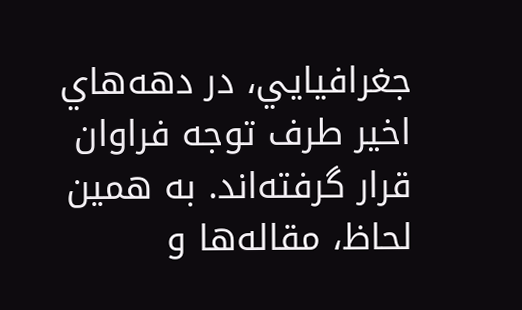جغرافيايي، در دهه‌هاي اخير طرف توجه فراوان قرار گرفته‌اند. به همين لحاظ، مقاله‌ها و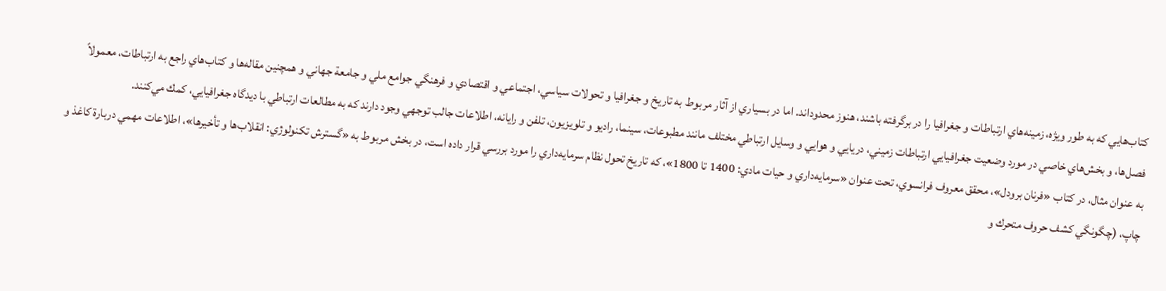كتاب‌هايي كه به طور ويژه، زمينه‌هاي ارتباطات و جغرافيا را در برگرفته باشند، هنوز محدوداند. اما در بسياري از آثار مربوط به تاريخ و جغرافيا و تحولات سياسي، اجتماعي و اقتصادي و فرهنگي جوامع ملي و جامعة جهاني و همچنين مقاله‌ها و كتاب‌هاي راجع به ارتباطات، معمولاً فصل‌ها، و بخش‌هاي خاصي در مورد وضعيت جغرافيايي ارتباطات زميني، دريايي و هوايي و وسايل ارتباطي مختلف مانند مطبوعات، سينما، راديو و تلويزيون، تلفن و رايانه، اطلاعات جالب توجهي وجود دارند كه به مطالعات ارتباطي با ديدگاه جغرافيايي، كمك مي‌كنند.
به عنوان مثال، در كتاب «فرنان برودل»، محقق معروف فرانسوي، تحت عنوان «سرمايه‌داري و حيات مادي: 1400 تا 1800»، كه تاريخ تحول نظام سرمايه‌داري را مورد بررسي قرار داده است، در بخش مربوط به «گسترش تكنولوژي: انقلاب‌ها و تأخيرها»، اطلاعات مهمي دربارة كاغذ و چاپ، (چگونگي كشف حروف متحرك و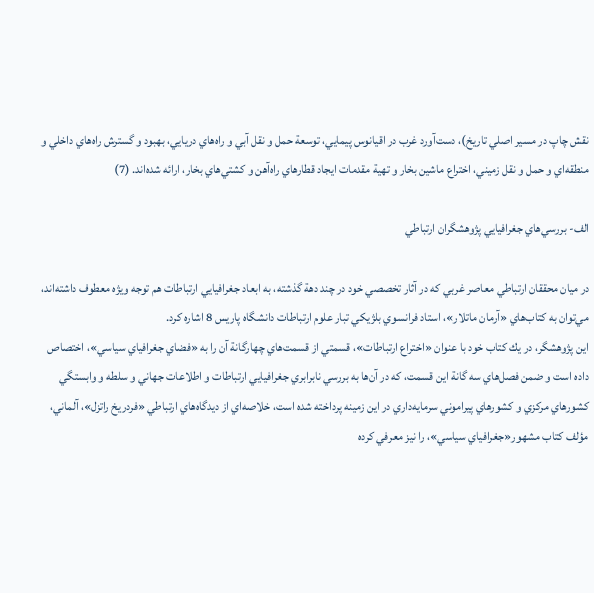نقش چاپ در مسير اصلي تاريخ)، دست‌آورد غرب در اقيانوس پيمايي، توسعة حمل و نقل آبي و راه‌هاي دريايي، بهبود و گسترش راه‌هاي داخلي و منطقه‌اي و حمل و نقل زميني، اختراع ماشين بخار و تهية مقدمات ايجاد قطارهاي راه‌آهن و كشتي‌هاي بخار، ارائه شده‌اند. (7)

الف- بررسي‌هاي جغرافيايي پژوهشگران ارتباطي

در ميان محققان ارتباطي معاصر غربي كه در آثار تخصصي خود در چند دهة گذشته، به ابعاد جغرافيايي ارتباطات هم توجه ويژه معطوف داشته‌اند، مي‌توان به كتاب‌هاي «آرمان ماتلار»، استاد فرانسوي بلژيكي تبار علوم ارتباطات دانشگاه پاريس 8 اشاره كرد.
اين پژوهشگر، در يك كتاب خود با عنوان «اختراع ارتباطات»، قسمتي از قسمت‌هاي چهارگانة آن را به «فضاي جغرافياي سياسي»، اختصاص داده است و ضمن فصل‌هاي سه گانة اين قسمت، كه در آن‌ها به بررسي نابرابري جغرافيايي ارتباطات و اطلاعات جهاني و سلطه و وابستگي كشورهاي مركزي و كشورهاي پيراموني سرمايه‌داري در اين زمينه پرداخته شده است، خلاصه‌اي از ديدگاه‌هاي ارتباطي «فردريخ راتزل»، آلماني، مؤلف كتاب مشهور«جغرافياي سياسي»، را نيز معرفي كرده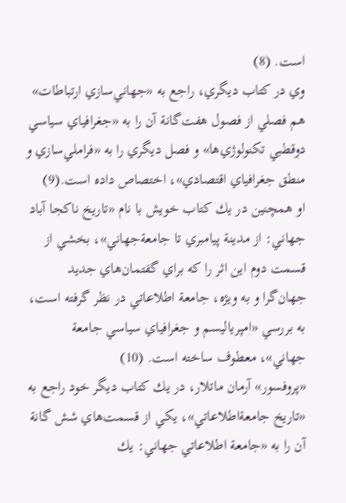است. (8)
وي در كتاب ديگري، راجع به «جهاني‌سازي ارتباطات» هم فصلي از فصول هفت‌گانة آن را به «جغرافياي سياسي دوقطبي تكنولوژي‌ها» و فصل ديگري را به «فراملي‌سازي و منطق جغرافياي اقتصادي»، اختصاص داده است.(9)
او همچنين در يك كتاب خويش با نام «تاريخ ناكجا آباد جهاني: از مدينة پيامبري تا جامعة‌جهاني»، بخشي از قسمت دوم اين اثر را كه براي گفتمان‌هاي جديد جهان‌گرا و به ويژه، جامعة اطلاعاتي در نظر گرفته است، به بررسي «امپرياليسم و جغرافياي سياسي جامعة جهاني»، معطوف ساخته است. (10)
«پروفسور» آرمان ماتلار، در يك كتاب ديگر خود راجع به «تاريخ جامعة‌اطلاعاتي»، يكي از قسمت‌هاي شش گانة آن را به «جامعة اطلاعاتي جهاني: يك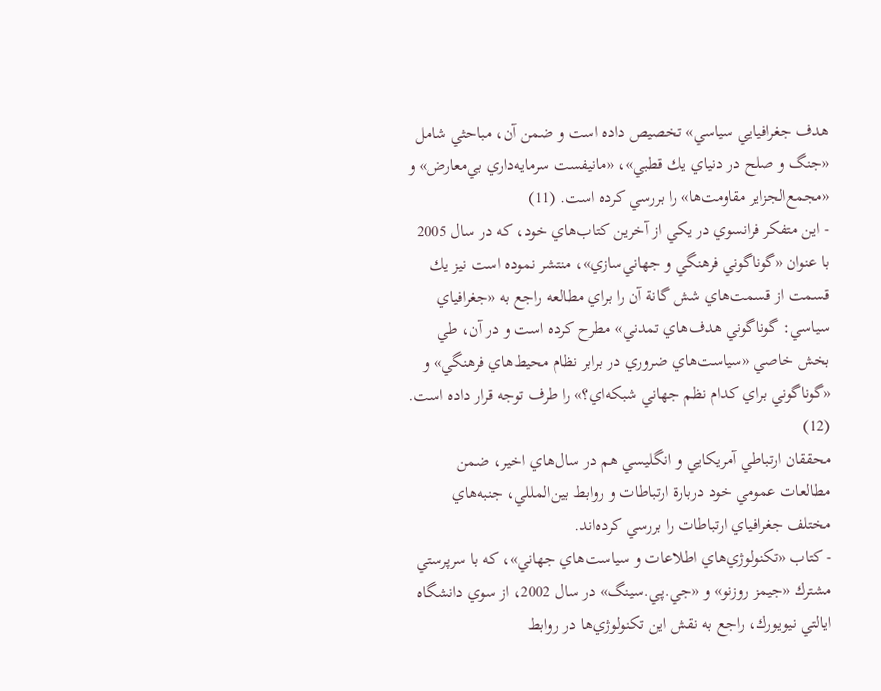هدف جغرافيايي سياسي» تخصيص داده است و ضمن آن، مباحثي شامل «جنگ و صلح در دنياي يك قطبي»، «مانيفست سرمايه‌داري بي‌معارض» و «مجمع‌الجزاير مقاومت‌ها» را بررسي كرده است. (11)
- اين متفكر فرانسوي در يكي از آخرين كتاب‌هاي خود، كه در سال 2005 با عنوان «گوناگوني فرهنگي و جهاني‌سازي»، منتشر نموده است نيز يك قسمت از قسمت‌هاي شش گانة آن را براي مطالعه راجع به «جغرافياي سياسي: گوناگوني ‌هدف‌هاي تمدني» مطرح كرده است و در آن، طي بخش‌ خاصي «سياست‌هاي ضروري در برابر نظام محيط‌هاي فرهنگي» و «گوناگوني براي كدام نظم جهاني شبكه‌اي؟» را طرف توجه قرار داده است. (12)
محققان ارتباطي آمريكايي و انگليسي هم در سال‌هاي اخير، ضمن مطالعات عمومي خود دربارة ارتباطات و روابط بين‌المللي، جنبه‌هاي مختلف جغرافياي ارتباطات را بررسي كرده‌اند.
- كتاب «تكنولوژي‌هاي اطلاعات و سياست‌هاي جهاني»، كه با سرپرستي مشترك «جيمز روزنو» و «جي.پي.سينگ» در سال 2002، از سوي دانشگاه ايالتي نيويورك، راجع به نقش اين تكنولوژي‌ها در روابط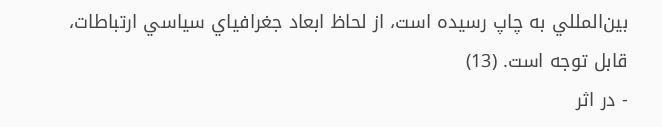بين‌المللي به چاپ رسيده است، از لحاظ ابعاد جغرافياي سياسي ارتباطات، قابل توجه است. (13)
- در اثر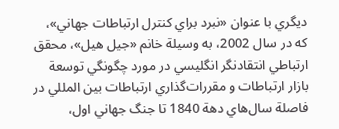ديگري با عنوان «نبرد براي كنترل ارتباطات جهاني»، كه در سال 2002، به وسيلة خانم «جيل هيل»، محقق ارتباطي انتقادنگر انگليسي در مورد چگونگي توسعة بازار ارتباطات و مقررات‌گذاري ارتباطات بين ‌المللي در فاصلة سال‌هاي دهة 1840 تا جنگ جهاني اول،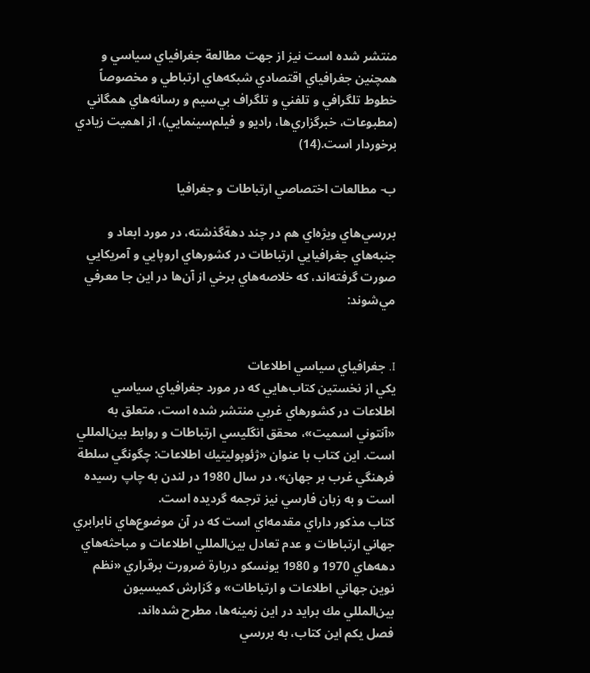منتشر شده است نيز از جهت مطالعة جغرافياي سياسي و همچنين جغرافياي اقتصادي شبكه‌هاي ارتباطي و مخصوصاً خطوط تلگرافي و تلفني و تلگراف بي‌سيم و رسانه‌هاي همگاني (مطبوعات، خبرگزاري‌ها، راديو و فيلم‌سينمايي)، از اهميت زيادي برخوردار است.(14)

ب- مطالعات اختصاصي ارتباطات و جغرافيا

بررسي‌هاي ويژه‌اي هم در چند دهة‌گذشته، در مورد ابعاد و جنبه‌هاي جغرافيايي ارتباطات در كشورهاي اروپايي و آمريكايي صورت گرفته‌اند، كه خلاصه‌هاي برخي از آن‌ها در اين جا معرفي مي‌شوند:


I. جغرافياي سياسي اطلاعات
يكي از نخستين كتاب‌هايي كه در مورد جغرافياي سياسي اطلاعات در كشورهاي غربي منتشر شده است، متعلق به «آنتوني اسميت»، محقق انگليسي ارتباطات و روابط بين‌المللي است. اين كتاب با عنوان «ژئوپوليتيك اطلاعات: چگونگي سلطة فرهنگي غرب بر جهان»، در سال 1980 در لندن به چاپ رسيده است و به زبان فارسي نيز ترجمه گرديده است.
كتاب مذكور داراي مقدمه‌اي است كه در آن موضوع‌هاي نابرابري جهاني ارتباطات و عدم تعادل بين‌المللي اطلاعات و مباحثه‌هاي دهه‌هاي 1970 و 1980 يونسكو دربارة ضرورت برقراري «نظم نوين جهاني اطلاعات و ارتباطات» و گزارش كميسيون بين‌المللي مك برايد در اين زمينه‌ها، مطرح شده‌اند.
فصل يكم اين كتاب، به بررسي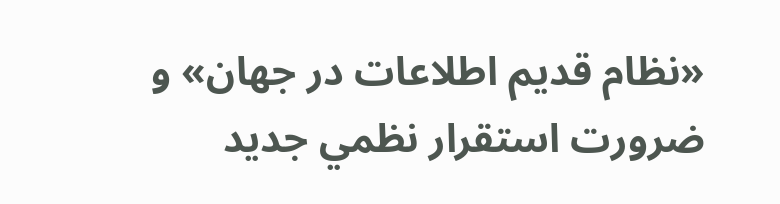«نظام قديم اطلاعات در جهان» و ضرورت استقرار نظمي جديد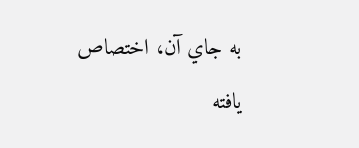به جاي آن، اختصاص يافته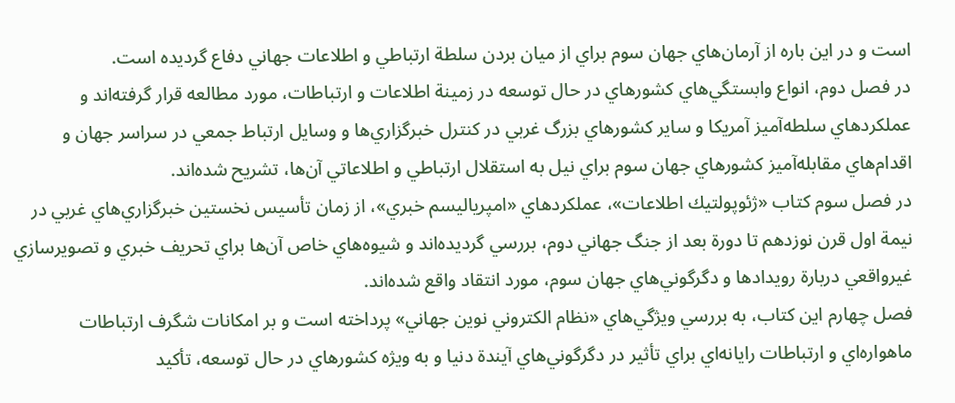است و در اين باره از آرمان‌هاي جهان سوم براي از ميان بردن سلطة ارتباطي و اطلاعات جهاني دفاع گرديده است.
در فصل دوم، انواع وابستگي‌هاي كشورهاي در حال توسعه در زمينة اطلاعات و ارتباطات، مورد مطالعه قرار گرفته‌اند و عملكردهاي سلطه‌آميز آمريكا و ساير كشورهاي بزرگ غربي در كنترل خبرگزاري‌ها و وسايل ارتباط جمعي در سراسر جهان و اقدام‌هاي مقابله‌آميز كشورهاي جهان سوم براي نيل به استقلال ارتباطي و اطلاعاتي آن‌ها، تشريح شده‌اند.
در فصل سوم كتاب «ژئوپولتيك اطلاعات»، عملكردهاي «امپرياليسم خبري»، از زمان تأسيس نخستين خبرگزاري‌هاي غربي در نيمة اول قرن نوزدهم تا دورة بعد از جنگ جهاني دوم، بررسي گرديده‌اند و شيوه‌هاي خاص آن‌ها براي تحريف خبري و تصويرسازي غيرواقعي دربارة رويدادها و دگرگوني‌هاي جهان سوم، مورد انتقاد واقع شده‌اند.
فصل چهارم اين كتاب، به بررسي ويژگي‌هاي «نظام الكتروني نوين جهاني» پرداخته است و بر امكانات شگرف ارتباطات ماهواره‌اي و ارتباطات رايانه‌اي براي تأثير در دگرگوني‌هاي آيندة دنيا و به ويژه كشورهاي در حال توسعه، تأكيد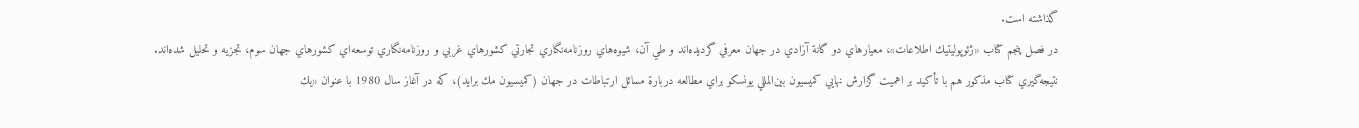گذاشته است.
در فصل پنجم كتاب «ژئوپوليتيك اطلاعات»، معيارهاي دو گانة آزادي در جهان معرفي گرديده‌اند و طي آن، شيوه‌هاي روزنامه‌نگاري تجارتي كشورهاي غربي و روزنامه‌نگاري توسعه‌اي كشورهاي جهان سوم، تجزيه و تحليل شده‌اند.
نتيجه‌گيري كتاب مذكور هم با تأكيد بر اهميت گزارش نهايي كميسيون بين‌المللي يونسكو براي مطالعه دربارة مسائل ارتباطات در جهان (كميسيون مك برايد)، كه در آغاز سال 1980 با عنوان «يك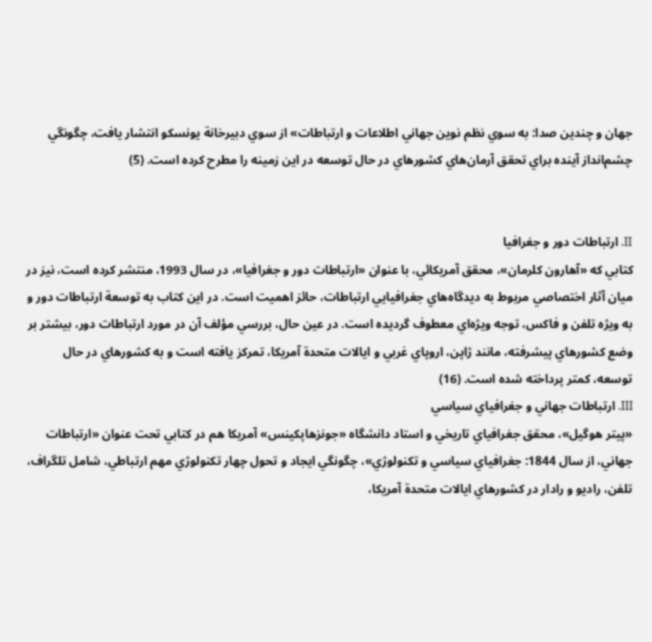جهان و چندين صدا: به سوي نظم نوين جهاني اطلاعات و ارتباطات» از سوي دبيرخانة يونسكو انتشار يافت، چگونگي چشم‌انداز آينده براي تحقق آرمان‌هاي كشورهاي در حال توسعه در اين زمينه را مطرح كرده است. (5)


II. ارتباطات دور و جغرافيا
كتابي كه «آهارون كلرمان»، محقق آمريكائي، با عنوان «ارتباطات دور و جغرافيا»، در سال 1993، منتشر كرده است، نيز در ميان آثار اختصاصي مربوط به ديدگاه‌هاي جغرافيايي ارتباطات، حائز اهميت است. در اين كتاب به توسعة ‌ارتباطات دور و به ويژه تلفن و فاكس، توجه ويژه‌اي معطوف گرديده است. در عين حال، بررسي مؤلف آن در مورد ارتباطات دور، بيشتر بر وضع كشورهاي پيشرفته، مانند ژاپن، اروپاي غربي و ايالات متحدة ‌آمريكا، تمركز يافته است و به كشورهاي در حال توسعه، كمتر پرداخته شده است. (16)
III. ارتباطات جهاني و جغرافياي سياسي
«پيتر هوگيل»، محقق جغرافياي تاريخي و استاد دانشگاه «جونزهاپكينس» آمريكا هم در كتابي تحت عنوان «ارتباطات جهاني، از سال 1844: جغرافياي سياسي و تكنولوژي»، چگونگي ايجاد و تحول چهار تكنولوژي مهم ارتباطي، شامل تلگراف، تلفن، راديو و رادار در كشورهاي ايالات متحدة آمريكا،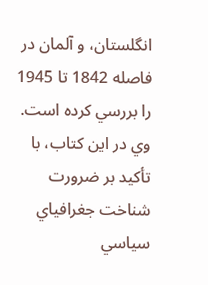انگلستان، و آلمان در فاصله 1842 تا 1945 را بررسي كرده است. وي در اين كتاب، با تأكيد بر ضرورت شناخت جغرافياي سياسي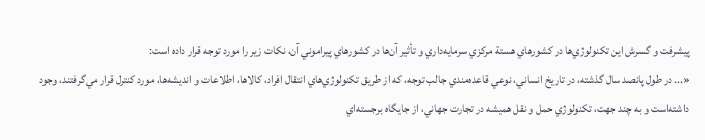پيشرفت و گسرش اين تكنولوژي‌ها در كشورهاي هستة مركزي سرمايه‌داري و تأثير آن‌ها در كشورهاي پيراموني آن، نكات زير را مورد توجه قرار داده است:
«... در طول پانصد سال گذشته، در تاريخ انساني، نوعي قاعده‌مندي جالب توجه، كه از طريق تكنولوژي‌هاي انتقال افراد، كالاها، اطلاعات و انديشه‌ها، مورد كنترل قرار مي‌گرفتند، وجود داشته‌است و به چند جهت، تكنولوژي حمل و نقل هميشه در تجارت جهاني، از جايگاه برجسته‌اي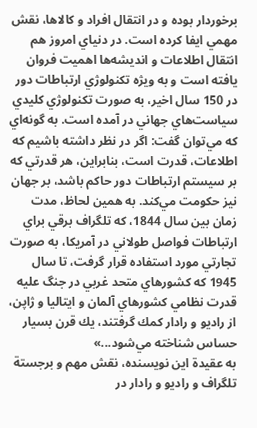برخوردار بوده و در انتقال افراد و كالاها، نقش مهمي ايفا كرده است. در دنياي امروز هم انتقال اطلاعات و انديشه‌ها اهميت فروان يافته است و به ويژه تكنولوژي‌ ارتباطات دور در 150 سال اخير، به صورت تكنولوژي كليدي سياست‌هاي جهاني در آمده است. به گونه‌اي كه مي‌توان گفت: اگر در نظر داشته باشيم كه اطلاعات، قدرت است، بنابراين، هر قدرتي كه بر سيستم ارتباطات دور حاكم باشد، بر جهان نيز حكومت مي‌كند. به همين لحاظ، مدت زمان بين سال 1844، كه تلگراف برقي براي ارتباطات فواصل طولاني در آمريكا، به صورت تجارتي مورد استفاده قرار گرفت، تا سال 1945 كه كشورهاي متحد غربي در جنگ عليه قدرت نظامي كشورهاي آلمان و ايتاليا و ژاپن، از راديو و رادار كمك گرفتند، يك قرن بسيار حساس شناخته مي‌شود...»
به عقيدة اين نويسنده، نقش مهم و برجستة تلگراف و راديو و رادار در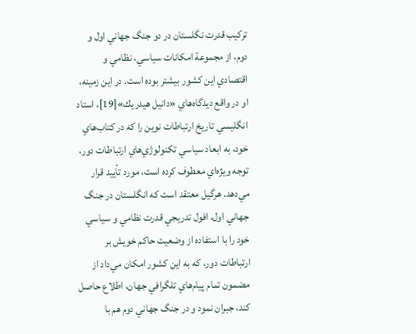تركيب قدرت نگلستان در دو جنگ جهاني اول و دوم، از مجموعة امكانات سياسي، نظامي و اقتصادي اين كشور بيشتر بوده است. در اين زمينه، او در واقع ديدگاه‌هاي «دانيل هيدريك»[19]، استاد انگليسي تاريخ ارتباطات نوين را كه در كتاب‌هاي خود، به ابعاد سياسي تكنولوژي‌هاي ارتباطات دور، توجه ويژه‌اي معطوف كرده است، مورد تأييد قرار مي‌دهد. هرگيل معتقد است كه انگلستان در جنگ جهاني اول، افول تدريجي قدرت نظامي و سياسي خود را با استفاده از وضعيت حاكم خويش بر ارتباطات دور، كه به اين كشور امكان مي‌داد از مضمون تمام پيام‌هاي تلگرافي جهان، اطلاع حاصل كند، جبران نمود و در جنگ جهاني دوم هم با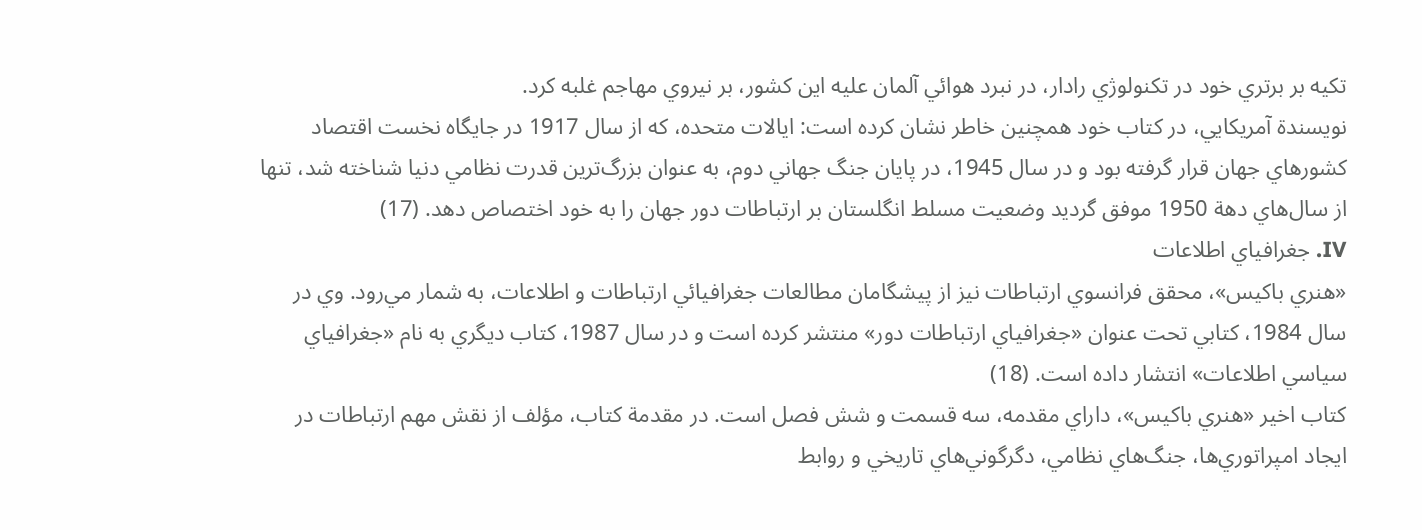تكيه بر برتري خود در تكنولوژي رادار، در نبرد هوائي آلمان عليه اين كشور، بر نيروي مهاجم غلبه كرد.
نويسندة ‌آمريكايي، در كتاب خود همچنين خاطر نشان كرده است: ايالات متحده، كه از سال 1917 در جايگاه نخست اقتصاد كشورهاي جهان قرار گرفته بود و در سال 1945، در پايان جنگ جهاني دوم، به عنوان بزرگ‌ترين قدرت نظامي دنيا شناخته شد، تنها از سال‌هاي دهة 1950 موفق گرديد وضعيت مسلط انگلستان بر ارتباطات دور جهان را به خود اختصاص دهد. (17)
IV. جغرافياي اطلاعات
«هنري باكيس»، محقق فرانسوي ارتباطات نيز از پيشگامان مطالعات جغرافيائي ارتباطات و اطلاعات، به شمار مي‌رود. وي در سال 1984، كتابي تحت عنوان «جغرافياي ارتباطات دور» منتشر كرده است و در سال 1987، كتاب ديگري به نام «جغرافياي سياسي اطلاعات» انتشار داده است. (18)
كتاب اخير «هنري باكيس»، داراي مقدمه، سه قسمت و شش فصل است. در مقدمة كتاب، مؤلف از نقش مهم ارتباطات در ايجاد امپراتوري‌ها، جنگ‌هاي نظامي، دگرگوني‌هاي تاريخي و روابط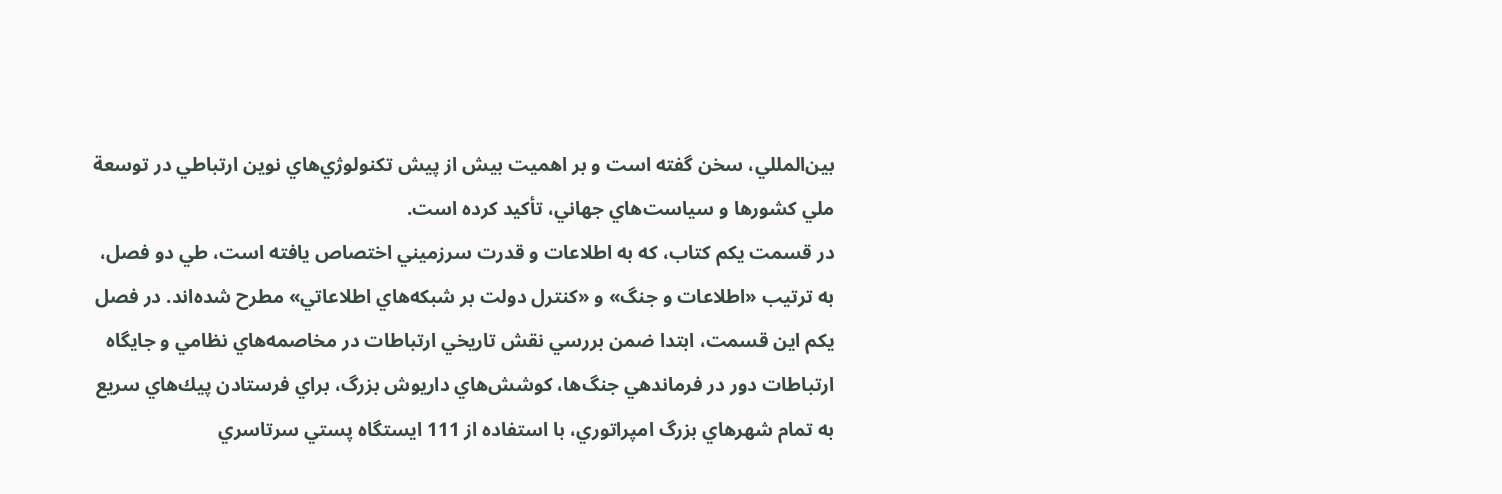بين‌المللي، سخن گفته است و بر اهميت بيش از پيش تكنولوژي‌هاي نوين ارتباطي در توسعة ملي كشورها و سياست‌هاي جهاني، تأكيد كرده است.
در قسمت يكم كتاب، كه به اطلاعات و قدرت سرزميني اختصاص يافته است، طي دو فصل، به ترتيب «اطلاعات و جنگ» و «كنترل دولت بر شبكه‌هاي اطلاعاتي» مطرح شده‌اند. در فصل يكم اين قسمت، ابتدا ضمن بررسي نقش تاريخي ارتباطات در مخاصمه‌هاي نظامي و جايگاه ارتباطات دور در فرماندهي جنگ‌ها، كوشش‌هاي داريوش بزرگ، براي فرستادن پيك‌هاي سريع به تمام شهرهاي بزرگ امپراتوري، با استفاده از 111 ايستگاه پستي سرتاسري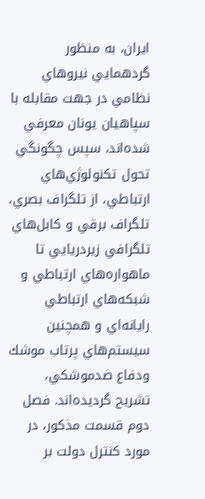ايران، به منظور گردهمايي نيروهاي نظامي در جهت مقابله با سپاهيان يونان معرفي شده‌اند، سپس چگونگي تحول تكنولوژي‌هاي ارتباطي، از تلگراف بصري، تلگراف برقي و كابل‌هاي تلگرافي زيردريايي تا ماهواره‌هاي ارتباطي و شبكه‌هاي ارتباطي رايانه‌اي و همچنين سيستم‌هاي پرتاب موشك ودفاع ضدموشكي، تشريح گرديده‌اند. فصل دوم قسمت مذكور، در مورد كنترل دولت بر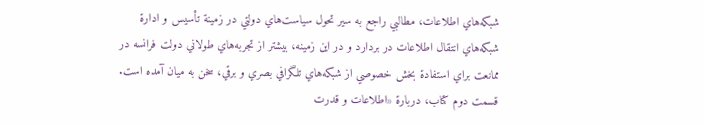شبكه‌هاي اطلاعات، مطالبي راجع به سير تحول سياست‌هاي دولتي در زمينة تأسيس و ادارة شبكه‌هاي انتقال اطلاعات در بردارد و در اين زمينه، بيشتر از تجربه‌هاي طولاني دولت فرانسه در ممانعت براي استفادة بخش خصوصي از شبكه‌هاي تلگرافي بصري و برقي، سخن به ميان آمده است.
قسمت دوم كتاب، دربارة «اطلاعات و قدرت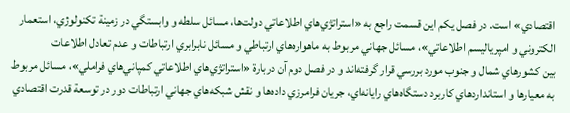اقتصادي» است. در فصل يكم اين قسمت راجع به «استراتژي‌هاي اطلاعاتي دولت‌ها، مسائل سلطه و وابستگي در زمينة تكنولوژي، استعمار الكتروني و امپرياليسم اطلاعاتي»، مسائل جهاني مربوط به ماهواره‌هاي ارتباطي و مسائل نابرابري ارتباطات و عدم تعادل اطلاعات بين ‌كشورهاي شمال و جنوب مورد بررسي قرار گرفته‌اند و در فصل دوم آن دربارة «استراتژي‌هاي اطلاعاتي كمپاني‌هاي فراملي»، مسائل مربوط به معيارها و استانداردهاي كاربرد دستگاه‌هاي رايانه‌اي، جريان فرامرزي‌ داده‌ها و نقش شبكه‌هاي جهاني ارتباطات دور در توسعة قدرت اقتصادي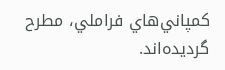كمپاني‌هاي فراملي، مطرح گرديده‌اند.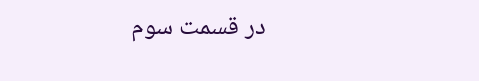در قسمت سوم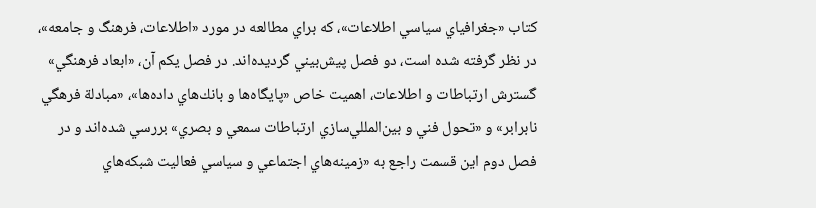كتاب «جغرافياي سياسي اطلاعات»، كه براي مطالعه در مورد «اطلاعات، فرهنگ و جامعه»، در نظر گرفته شده است، دو فصل پيش‌بيني گرديده‌اند. در فصل يكم آن، «ابعاد فرهنگي» گسترش ارتباطات و اطلاعات، اهميت خاص «پايگاه‌ها و بانك‌هاي داده‌ها»، «مبادلة فرهگي نابرابر» و «تحول فني و بين‌المللي‌سازي ارتباطات سمعي و بصري» بررسي شده‌اند و در فصل دوم اين قسمت راجع به «زمينه‌هاي اجتماعي و سياسي فعاليت شبكه‌هاي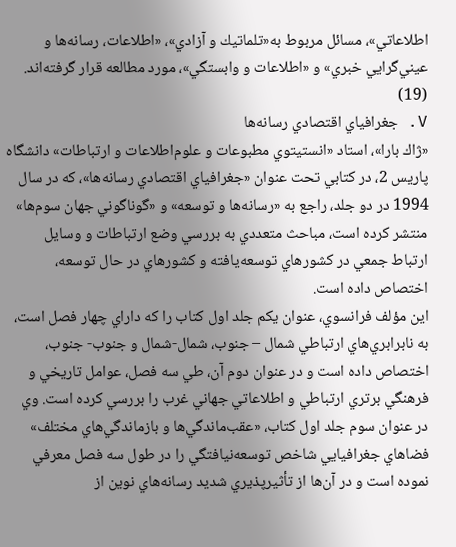اطلاعاتي»، مسائل مربوط به«تلماتيك و آزادي»، «اطلاعات، رسانه‌ها و عيني‌گرايي خبري» و «اطلاعات و وابستگي»، مورد مطالعه قرار گرفته‌اند. (19)
V. جغرافياي اقتصادي رسانه‌ها
«ژاك بارا»، استاد «انستيتوي مطبوعات و علوم‌اطلاعات و ارتباطات» دانشگاه پاريس 2، در كتابي تحت عنوان «جغرافياي اقتصادي رسانه‌ها»، كه در سال 1994 در دو جلد، راجع به «رسانه‌ها و توسعه» و «گوناگوني جهان سوم‌ها» منتشر كرده است، مباحث متعددي به بررسي وضع ارتباطات و وسايل ارتباط جمعي در كشورهاي توسعه‌يافته و كشورهاي در حال توسعه، اختصاص داده است.
اين مؤلف فرانسوي، عنوان يكم جلد اول كتاب را كه داراي چهار فصل است، به نابرابري‌هاي ارتباطي شمال – جنوب، شمال-شمال و جنوب- جنوب، اختصاص داده است و در عنوان دوم آن، طي سه فصل، عوامل تاريخي و فرهنگي برتري ارتباطي و اطلاعاتي جهاني غرب را بررسي كرده است. وي در عنوان سوم جلد اول كتاب، «عقب‌ماندگي‌ها و بازماندگي‌هاي مختلف» فضاهاي جغرافيايي شاخص توسعه‌نيافتگي را در طول سه فصل معرفي نموده است و در آن‌ها از تأثيرپذيري شديد رسانه‌هاي نوين از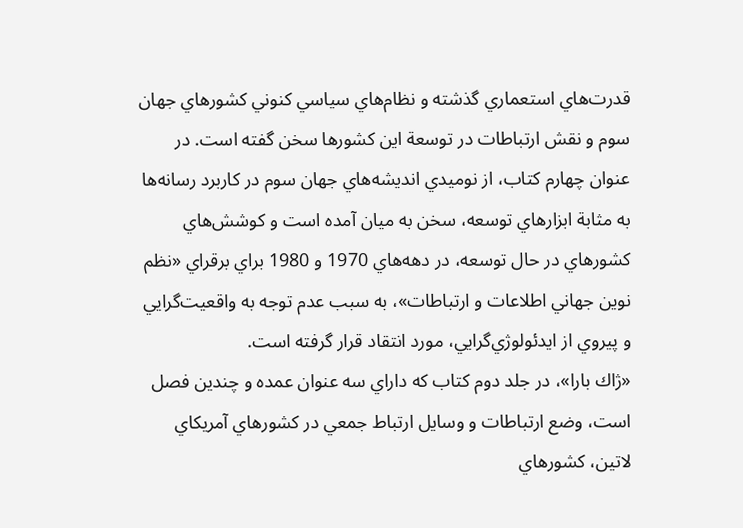قدرت‌هاي استعماري گذشته و نظام‌هاي سياسي كنوني كشورهاي جهان سوم و نقش ارتباطات در توسعة اين كشورها سخن گفته است. در عنوان چهارم كتاب، از نوميدي انديشه‌هاي جهان سوم در كاربرد رسانه‌ها به مثابة ابزارهاي توسعه، سخن به ميان آمده است و كوشش‌هاي كشورهاي در حال توسعه، در دهه‌هاي 1970 و 1980 براي برقراي «نظم نوين جهاني اطلاعات و ارتباطات»، به سبب عدم توجه به واقعيت‌گرايي و پيروي از ايدئولوژي‌گرايي، مورد انتقاد قرار گرفته است.
«ژاك بارا»، در جلد دوم كتاب كه داراي سه عنوان عمده و چندين فصل است، وضع ارتباطات و وسايل ارتباط جمعي در كشورهاي آمريكاي لاتين، كشورهاي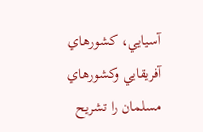آسيايي، كشورهاي آفريقايي وكشورهاي مسلمان را تشريح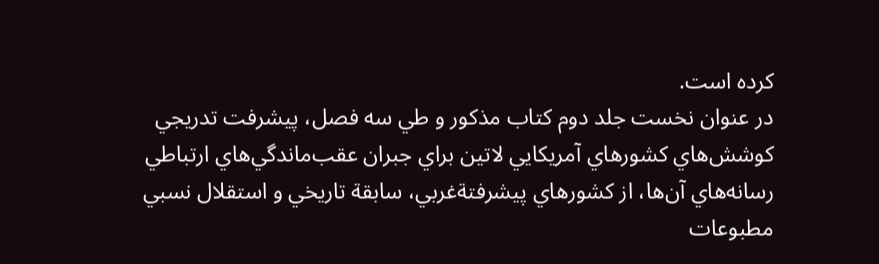كرده است.
در عنوان نخست جلد دوم كتاب مذكور و طي سه فصل، پيشرفت تدريجي كوشش‌هاي كشورهاي آمريكايي لاتين براي جبران عقب‌ماندگي‌هاي ارتباطي رسانه‌هاي آن‌ها، از كشورهاي پيشرفتة‌غربي، سابقة تاريخي و استقلال‌ نسبي مطبوعات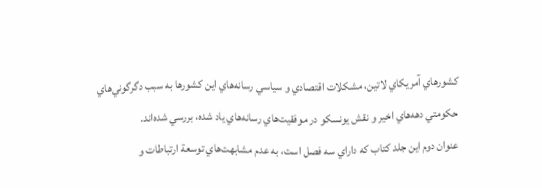كشورهاي آمريكاي لاتين، مشكلات اقتصادي و سياسي رسانه‌هاي اين كشورها به سبب دگرگوني‌هاي حكومتي دهه‌هاي اخير و نقش يونسكو در موفقيت‌هاي رسانه‌هاي ياد شده، بررسي شده‌اند.
عنوان دوم اين جلد كتاب كه داراي سه فصل است، به عدم مشابهت‌هاي توسعة ارتباطات و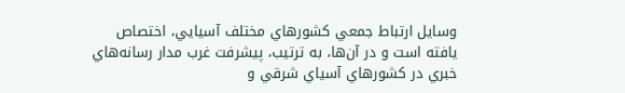وسايل ارتباط جمعي كشورهاي مختلف آسيايي، اختصاص يافته است و در آن‌ها، به ترتيب، پيشرفت غرب مدار رسانه‌هاي خبري در كشورهاي آسياي شرقي و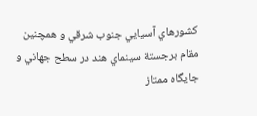كشورهاي آسيايي جنوب شرقي و همچنين مقام برجستة‌ سينماي هند در سطح جهاني و جايگاه ممتاز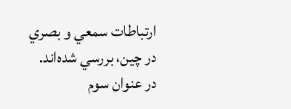ارتباطات سمعي و بصري در چين، بررسي شده‌اند.
در عنوان سوم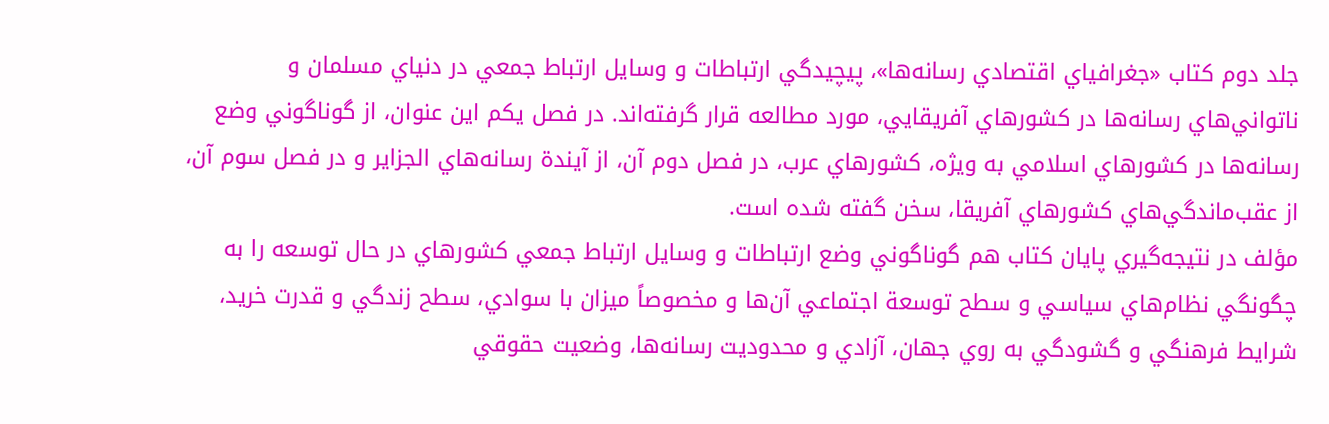جلد دوم كتاب «جغرافياي اقتصادي رسانه‌ها»، پيچيدگي ارتباطات و وسايل ارتباط جمعي در دنياي مسلمان و ناتواني‌هاي رسانه‌ها در كشورهاي آفريقايي، مورد مطالعه قرار گرفته‌اند. در فصل يكم اين عنوان، از گوناگوني وضع رسانه‌ها در كشورهاي اسلامي به ويژه، كشورهاي عرب، در فصل دوم آن، از آيندة رسانه‌هاي الجزاير و در فصل سوم آن، از عقب‌ماندگي‌هاي كشورهاي آفريقا، سخن گفته شده است.
مؤلف در نتيجه‌گيري پايان كتاب هم گوناگوني وضع ارتباطات و وسايل ارتباط جمعي كشورهاي در حال توسعه را به چگونگي نظام‌هاي سياسي و سطح توسعة اجتماعي آن‌ها و مخصوصاً ميزان با سوادي، سطح زندگي و قدرت خريد، شرايط فرهنگي و گشودگي به روي جهان، آزادي و محدوديت رسانه‌ها، وضعيت حقوقي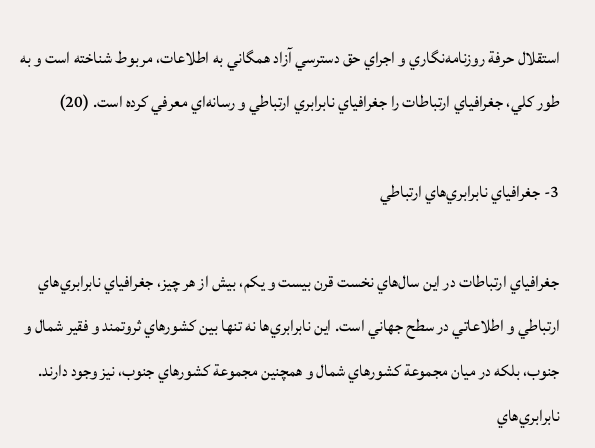استقلال حرفة روزنامه‌نگاري و اجراي حق دسترسي آزاد همگاني به اطلاعات، مربوط شناخته است و به طور كلي، جغرافياي ارتباطات را جغرافياي نابرابري ارتباطي و رسانه‌اي معرفي كرده است. (20)

3- جغرافياي نابرابري‌هاي ارتباطي

جغرافياي ارتباطات در اين سال‌هاي نخست قرن بيست و يكم، بيش از هر چيز، جغرافياي نابرابري‌هاي ارتباطي و اطلاعاتي در سطح جهاني است. اين نابرابري‌ها نه تنها بين كشورهاي ثروتمند و فقير شمال و جنوب، بلكه در ميان مجموعة كشورهاي شمال و همچنين مجموعة كشورهاي جنوب، نيز وجود دارند. نابرابري‌هاي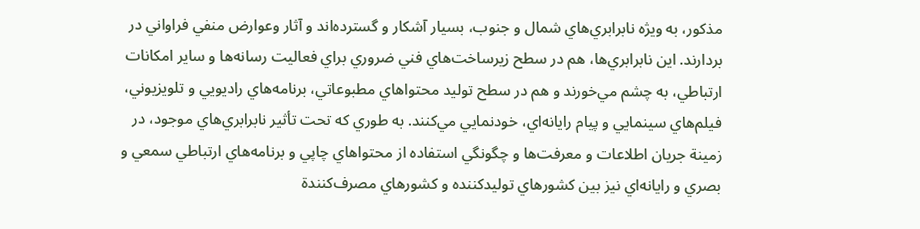مذكور، به ويژه نابرابري‌هاي شمال و جنوب، بسيار آشكار و گسترده‌اند و آثار وعوارض منفي فراواني در بردارند. اين نابرابري‌ها، هم در سطح زيرساخت‌هاي فني ضروري براي فعاليت‌ رسانه‌ها و ساير امكانات ارتباطي، به چشم مي‌خورند و هم در سطح توليد محتواهاي مطبوعاتي، برنامه‌هاي راديويي و تلويزيوني، فيلم‌هاي سينمايي و پيام رايانه‌اي، خودنمايي مي‌كنند. به طوري كه تحت تأثير نابرابري‌هاي موجود، در زمينة جريان اطلاعات و معرفت‌ها و چگونگي استفاده از محتواهاي چاپي و برنامه‌هاي ارتباطي سمعي و بصري و رايانه‌اي نيز بين كشورهاي توليدكننده و كشورهاي مصرف‌كنندة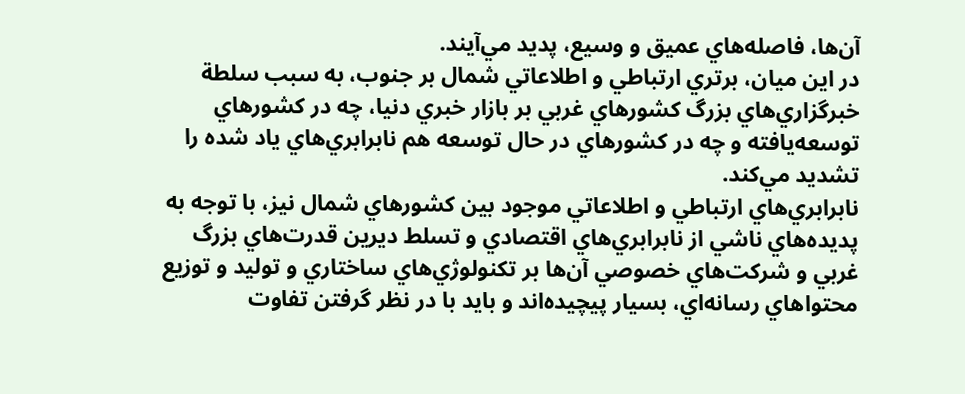آن‌ها، فاصله‌هاي عميق و وسيع، پديد مي‌آيند.
در اين ميان، برتري ارتباطي و اطلاعاتي شمال بر جنوب، به سبب سلطة خبرگزاري‌هاي بزرگ كشورهاي غربي بر بازار خبري دنيا، چه در كشورهاي توسعه‌يافته و چه در كشورهاي در حال توسعه هم نابرابري‌هاي ياد شده را تشديد مي‌كند.
نابرابري‌هاي ارتباطي و اطلاعاتي موجود بين كشورهاي شمال نيز، با توجه به پديده‌هاي ناشي از نابرابري‌هاي اقتصادي و تسلط ديرين قدرت‌هاي بزرگ غربي و شركت‌هاي خصوصي آن‌ها بر تكنولوژي‌هاي ساختاري و توليد و توزيع محتواهاي رسانه‌اي، بسيار پيچيده‌اند و بايد با در نظر گرفتن تفاوت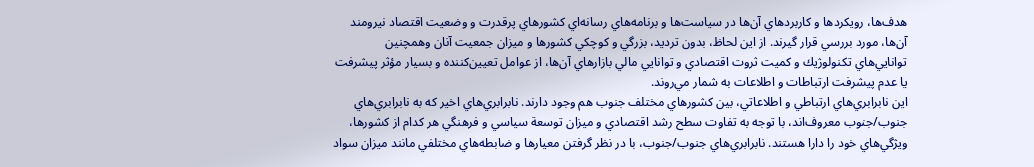هدف‌ها، رويكردها و كاربردهاي آن‌ها در سياست‌ها و برنامه‌هاي رسانه‌اي كشورهاي پرقدرت و وضعيت اقتصاد نيرومند آن‌ها، مورد بررسي قرار گيرند. از اين لحاظ، بدون ترديد، بزرگي و كوچكي كشورها و ميزان جمعيت آنان وهمچنين توانايي‌هاي تكنولوژيك و كميت ثروت اقتصادي و توانايي مالي بازارهاي آن‌ها، از عوامل تعيين‌كننده و بسيار مؤثر پيشرفت يا عدم پيشرفت ارتباطات و اطلاعات به شمار مي‌روند.
اين نابرابري‌هاي ارتباطي و اطلاعاتي، بين كشورهاي مختلف جنوب هم وجود دارند. نابرابري‌هاي اخير كه به نابرابري‌هاي جنوب/جنوب معروف‌اند، با توجه به تفاوت‌ سطح رشد اقتصادي و ميزان توسعة‌ سياسي و فرهنگي هر كدام از كشورها، ويژگي‌هاي خود را دارا هستند. نابرابري‌هاي جنوب/جنوب، با در نظر گرفتن معيارها و ضابطه‌هاي مختلفي مانند ميزان سواد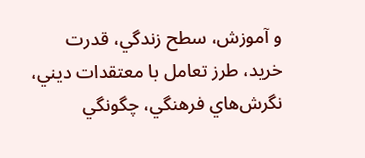و آموزش، سطح زندگي، قدرت خريد، طرز تعامل با معتقدات ديني، نگرش‌هاي فرهنگي، چگونگي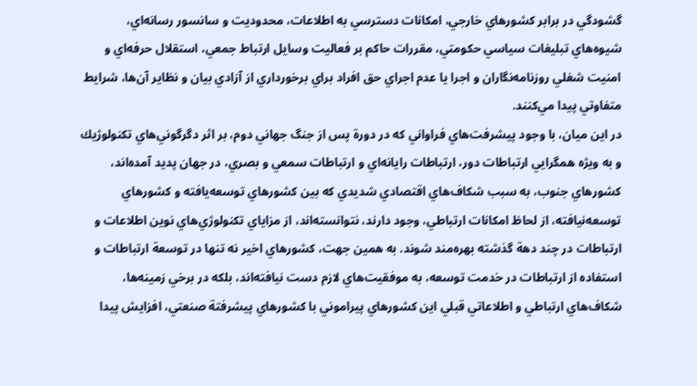گشودگي در برابر كشورهاي خارجي، امكانات دسترسي به اطلاعات، محدوديت و سانسور رسانه‌اي، شيوه‌هاي تبليغات سياسي حكومتي، مقررات حاكم بر فعاليت‌ وسايل ارتباط جمعي، استقلال حرفه‌اي و امنيت شغلي روزنامه‌نگاران و اجرا يا عدم اجراي حق افراد براي برخورداري از آزادي بيان و نظاير آن‌ها، شرايط متفاوتي پيدا مي‌كنند.
در اين ميان، با وجود پيشرفت‌هاي فراواني كه در دورة پس از جنگ جهاني دوم، بر اثر دگرگوني‌هاي تكنولوژيك و به ويژه همگرايي ارتباطات دور، ارتباطات رايانه‌اي و ارتباطات سمعي و بصري، در جهان پديد آمده‌اند، كشورهاي جنوب، به سبب شكاف‌هاي اقتصادي شديدي كه بين كشورهاي توسعه‌يافته و كشورهاي توسعه‌نيافته، از لحاظ امكانات ارتباطي، وجود دارند، نتوانسته‌اند، از مزاياي تكنولوژي‌هاي نوين اطلاعات و ارتباطات در چند دهة گذشته بهره‌مند شوند. به همين جهت، كشورهاي اخير نه تنها در توسعة ارتباطات و استفاده از ارتباطات در خدمت توسعه، به موفقيت‌هاي لازم دست نيافته‌اند، بلكه در برخي زمينه‌ها، شكاف‌هاي ارتباطي و اطلاعاتي قبلي اين كشورهاي پيراموني با كشورهاي پيشرفتة صنعتي، افزايش پيدا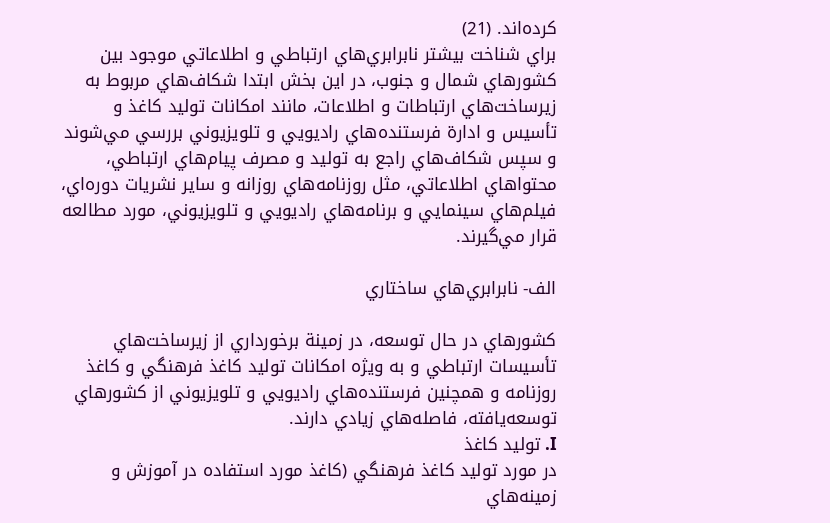كرده‌اند. (21)
براي شناخت بيشتر نابرابري‌هاي ارتباطي و اطلاعاتي موجود بين كشورهاي شمال و جنوب، در اين بخش ابتدا شكاف‌هاي مربوط به زيرساخت‌هاي ارتباطات و اطلاعات، مانند امكانات توليد كاغذ و تأسيس و ادارة‌ فرستنده‌هاي راديويي و تلويزيوني بررسي مي‌شوند و سپس شكاف‌هاي راجع به توليد و مصرف پيام‌هاي ارتباطي، محتواهاي اطلاعاتي، مثل روزنامه‌هاي روزانه و ساير نشريات دوره‌اي، فيلم‌هاي سينمايي و برنامه‌هاي راديويي و تلويزيوني، مورد مطالعه قرار مي‌گيرند.

الف- نابرابري‌هاي ساختاري

كشورهاي در حال توسعه، در زمينة برخورداري از زيرساخت‌هاي تأسيسات ارتباطي و به ويژه امكانات توليد كاغذ فرهنگي و كاغذ روزنامه و همچنين فرستنده‌هاي راديويي و تلويزيوني از كشورهاي توسعه‌يافته، فاصله‌هاي زيادي دارند.
I. توليد كاغذ
در مورد توليد كاغذ فرهنگي (كاغذ مورد استفاده در آموزش و زمينه‌هاي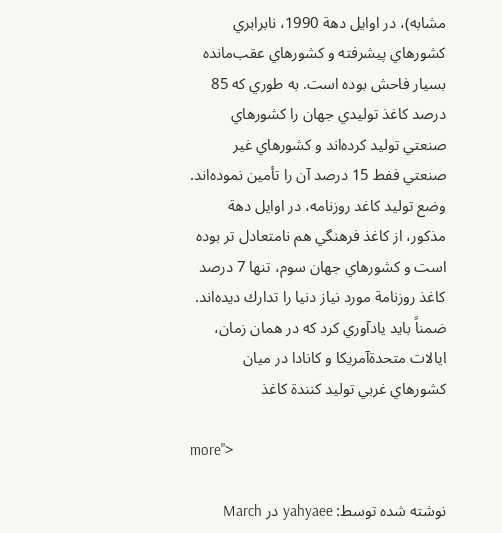مشابه)، در اوايل دهة 1990، نابرابري كشورهاي پيشرفته و كشورهاي عقب‌مانده بسيار فاحش بوده است. به طوري كه 85 درصد كاغذ توليدي جهان را كشورهاي صنعتي توليد كرده‌اند و كشورهاي غير صنعتي ففط 15 درصد آن را تأمين نموده‌اند.
وضع توليد كاغد روزنامه، در اوايل دهة مذكور، از كاغذ فرهنگي هم نامتعادل تر بوده است و كشورهاي جهان سوم، تنها 7 درصد كاغذ روزنامة مورد نياز دنيا را تدارك ديده‌اند. ضمناً بايد يادآوري كرد كه در همان زمان، ايالات متحدة‌آمريكا و كانادا در ميان كشورهاي غربي توليد كنندة كاغذ

more">

نوشته شده توسط: yahyaee در March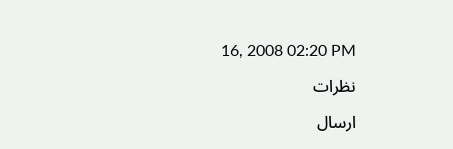16, 2008 02:20 PM

نظرات

ارسال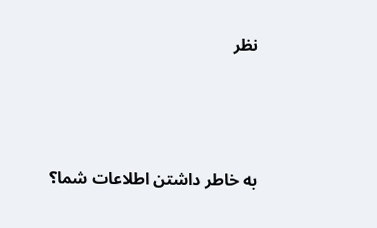نظر




به خاطر داشتن اطلاعات شما؟